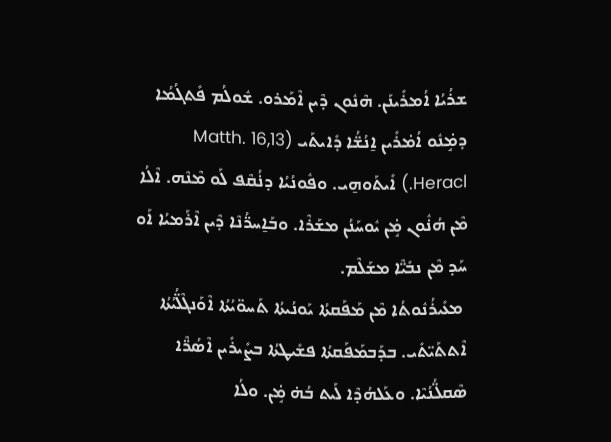ܫܪܳܝܳܐ ܐܳܡܪܺܝܢܰܢ. ܗܶܢܽܘܢ ܕܶܝܢ ܐܶܡܰܪܘ. ܫܽܘܠܳܡ ܦܺܬܓܳܡܳܐ ܕܡܱ̇ܢܽܘ ܐܳܡ̇ܪܺܝܢ ܐ̱ܢܳܫ̈ܳܐ ܕܺܐܝܬܰܝ (Matth. 16,13 Heracl.) ܐܺܝܬܰܘܗ̱ܝ. ܘܦܽܘܢܳܝܳܐ ܕܢ̇ܳܩܶܦ ܠܰܘ ܡܶܢܶܗ. ܐܶܠܳܐ ܡܶܢ ܗܳܢ̇ܽܘܢ ܡܱ̇ܢ ܝܽܘܚܰܢܳܢ ܡܫܰܪܶܐ. ܘܒܰܐ̱ܚܪ̈ܳܢܶܐ ܕܶܝܢ ܐܶܪܰܡܝܳܐ ܐܰܘ ܚܰܕ ܡܶܢ ܢܒܺܝ̈ܶܐ ܡܫܰܠܶܡ.
 ܡܥܺܝܪܳܢܽܘܬܳܐ ܡܶܢ ܡܰܦܰܩܬܳܐ ܝܰܘܢܳܝܬܳܐ ܬܰܚܘ̈ܝܳܬܳܐ ܐܶܘܰܢܓܶܠ̈ܳܝܳܬܳܐ ܐܶܬܬܰܝ̈ܬܺܝ. ܒܕܰܒܡܰܦܰܩܬܳܐ ܦܫܺܝܛܬܳܐ ܒܨܺܝܪܺܝܢ ܐܶܣܳܪ̈ܶܐ ܣܶܩܠ̈ܳܢܳܝܶܐ. ܘܥܰܠܗܳܕܶܐ ܠܰܝܬ ܒܳܗ̇ ܡܱ̇ܢ. ܘܠܳܐ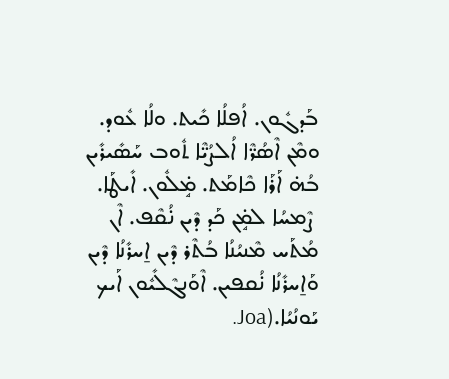ܒܰܕܓܽܘܢ. ܐܳܦܠܳܐ ܟܺܝܬ. ܘܠܳܐ ܥܽܘܕ. ܘܡܶܢ ܐܶܣܳܪ̈ܶܐ ܐܳܠܨܳܝ̈ܶܐ ܬܽܘܒ ܚܰܣܺܝܪܺܝܢ ܒܳܗ̇ ܐܰܪܰܐ ܟܶܐܡܰܬ. ܡܱ̇ܠܽܘܢ. ܐܺܝܛܰܐ.
 ܨܶܡܚܳܐ ܠܡܱ̇ܢ ܟܰܕ ܕܶܝܢ ܢ̇ܳܩܶܦ. ܐܶܢ ܡܳܬܰܚ ܡܶܢܝܳܢܳܐ ܒܳܬܶܪ ܕܶܝܢ ܐ̱ܚܪܺܢܳܐ ܕܶܝܢ ܘܰܐ̱ܚܪܺܢܳܐ ܢ̇ܳܩܦܝܢ. ܐܶܘܰܢܓܶܠܺܝܽܘܢ ܐܰܝܟ ܝܰܘܢܳܝܳܐ.(Joa.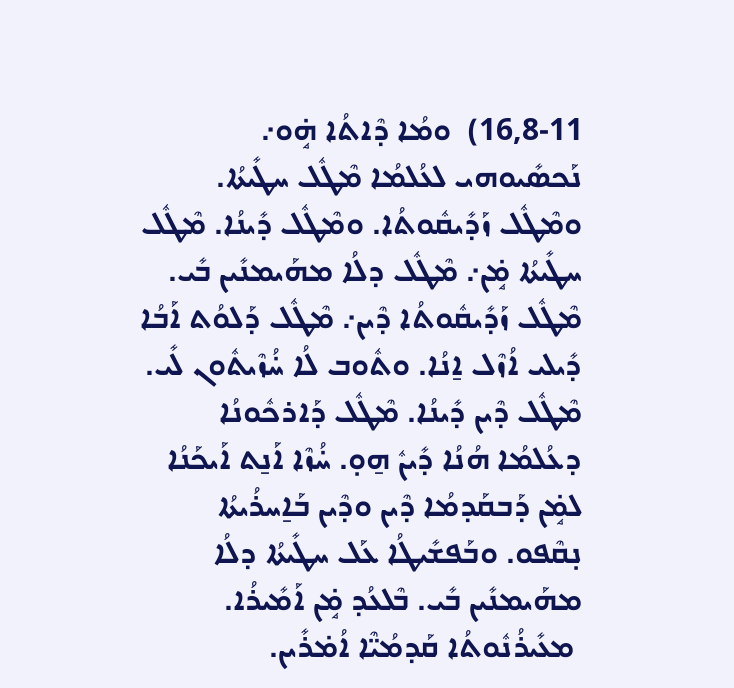16,8-11)  ܘܡܳܐ ܕܶܐܬܳܐ ܗܱ̇ܘ܇ ܢܰܟܣܺܝܘܗܝ ܠܥܳܠܡܳܐ ܡܶܛܽܠ ܚܛܺܝܬܳܐ. ܘܡܶܛܽܠ ܙܰܕܺܝܩܽܘܬܳܐ. ܘܡܶܛܽܠ ܕܺܝܢܳܐ. ܡܶܛܽܠ ܚܛܺܝܬܳܐ ܡܱ̇ܢ܇ ܡܶܛܽܠ ܕܠܳܐ ܡܗܰܝܡܢܺܝܢ ܒܺܝ. ܡܶܛܽܠ ܙܰܕܺܝܩܽܘܬܳܐ ܕܶܝܢ܇ ܡܶܛܽܠ ܕܰܠܘܳܬ ܐܰܒܳܐ ܕܺܝܠܝ ܐܳܙܶܠ ܐ̱ܢܳܐ. ܘܬܽܘܒ ܠܳܐ ܚ̇ܳܙܶܝܬܽܘܢ ܠܺܝ. ܡܶܛܽܠ ܕܶܝܢ ܕܺܝܢܳܐ. ܡܶܛܽܠ ܕܰܐܪܟܽܘܢܳܐ ܕܥܳܠܡܳܐ ܗܳܢܳܐ ܕܺܝܢܽ ܗ̱ܘ̣. ܚ̇ܳܙܶܐ ܐܰܢ̱ܬ ܐܰܝܟܰܢܳܐ ܠܡܱ̇ܢ ܕܰܒܩܰܕܡܳܐ ܕܶܝܢ ܘܕܶܝܢ ܒܰܐ̱ܚܪܳܝܬܳܐ ܢ̣ܩܶܦܘ. ܘܒܰܦܫܺܝܛܳܐ ܥܰܠ ܚܛܺܝܬܳܐ ܕܠܳܐ ܡܗܰܝܡܢܺܝܢ ܒܺܝ. ܒܶܠܥܳܕ ܡܱ̇ܢ ܐܰܡܺܝܪܳܐ.
 ܡܥܺܝܪܳܢܽܘܬܳܐ ܩܰܕܡܳܝ̈ܶܐ ܐܳܡ̇ܪܺܝܢ.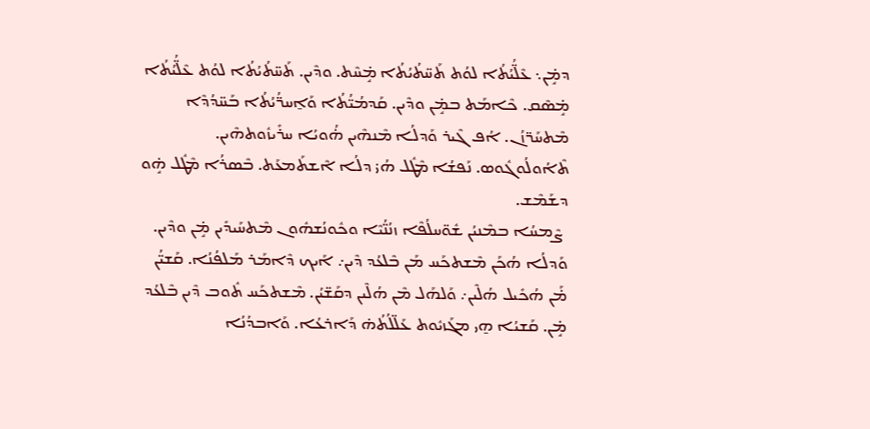ܕܡܱ̇ܢ܆ ܥܶܠ̈ܳܝܳܬܳܐ ܠܘܳܬ ܬܰܚ̈ܬܳܝܳܬܳܐ ܡܱ̇ܚܶܬ. ܘܕܶܝܢ. ܬܰܚ̈ܬܳܝܳܬܳܐ ܠܘܳܬ ܥܶܠ̈ܳܝܳܬܳܐ ܡܱ̇ܣܶܩ. ܟܶܐܡܰܬ ܒܡܱ̇ܢ ܘܕܶܝܢ. ܩܰܕܡܳܝ̈ܳܬܳܐ ܘܰܐ̱ܚܪ̈ܳܝܳܬܳܐ ܒܰܚ̈ܕܳܕܶܐ ܡܶܬܚܰܪ̈ܙܳܢ. ܐܳܦ ܓܶܝܪ ܘܰܕܠܳܐ ܡܶܢܗܶܝܢ ܗ̇ܳܘܝܳܐ ܚܪܺܝܙܽܘܬܗܶܝܢ. ܬܶܐܳܘܠܳܘܓܽܘܣ. ܢܰܦܫܳܐ ܡܶܛܽܠ ܗܳܝ̇ ܕܠܳܐ ܐܶܫܬܰܡܥܰܬ. ܒܶܣܪܳܐ ܡܶܛܽܠ ܗܱ̇ܘ ܕܫܰܡܶܫ.
 ܨܶܡܚܳܐ ܒܡܶܢܝܳܢ ܫܽܘ̈ܚܠܳܦܶܐ ܙܢܳܢ̈ܳܝܶܐ ܘܟܽܘܢܳܫܗܽܘܢ ܡܶܬܚܰܝܕܺܝܢ ܡܱ̇ܢ ܘܕܶܝܢ. ܘܰܕܠܳܐ ܗܳܟܰܢ ܡܶܫܬܟܰܚ ܡܰܢ ܒܶܠܥܳܕ ܕܶܝܢ܇ ܐܰܝܟ ܕܶܐܡܰܪ ܡܰܠܦܳܢܳܐ. ܩܰܫܝ̈ܳܢ ܡ̇ܰܢ ܗܳܟܺܝܠ ܗܳܠܶܝܢ܇ ܘܰܠܗܰܠ ܡܶܢ ܗܳܠܶܝܢ ܕܩܰܫ̈ܝܳܢ. ܡܶܫܬܟܰܚ ܬܽܘܒ ܕܶܝܢ ܒܶܠܥܳܕ ܡܱ̇ܢ. ܩܰܫܝܳܐ ܗ̱ܝ ܡܓܰܙܝܽܘܬ ܥܰܠ̈ܠܳܬܳܗ̇ ܕܰܐܪܥܳܐ. ܘܰܐܒܕܳܢܳܐ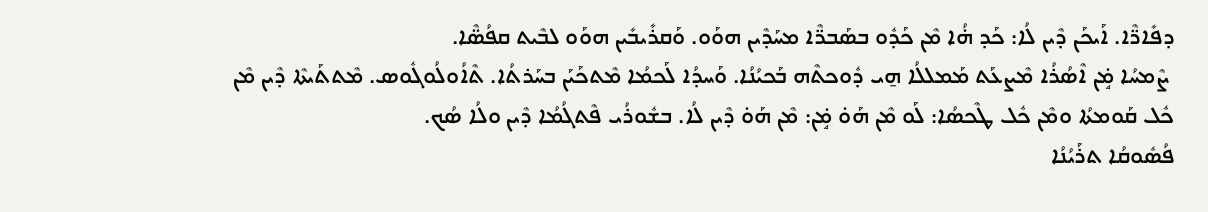ܕܦܺܐܪ̈ܶܐ. ܐܰܝܟܰܢ ܕܶܝܢ ܠܳܐ: ܟܰܕ ܗ̇ܳܐ ܡܶܢ ܟܰܕܽܘ ܒܣܰܒܪ̈ܶܐ ܡܚܰܕܶܝܢ ܗܘܰܘ. ܘܰܩܪܺܝܒܺܝܢ ܗܘܰܘ ܠܒܶܝܬ ܩܦܳܣ̈ܶܐ.
 ܨܶܡܚܳܐ ܡܱ̇ܢ ܐܶܣܳܪܳܐ ܡܶܨܥܰܬ ܡܰܡܠܠܳܐ ܗ̱ܝ ܕܽܘܟܬܶܗ ܒܰܟܝܳܢܳܐ. ܘܰܚܕܳܐ ܠܰܟܡܳܐ ܡܶܬܟܰܝܰܢ ܒܚܰܪܬܳܐ. ܬܶܐܳܘܠܳܘܓܽܘܣ. ܡܶܬܬܰܝܬܶܐ ܕܶܝܢ ܡܶܢ ܟܽܠ ܩܰܘܡܬܳܐ ܘܡܶܢ ܟܽܠ ܛܶܟܣܳܐ: ܠܰܘ ܡܶܢ ܗܰܘ̇ ܡܱ̇ܢ: ܡܶܢ ܗܰܘ̇ ܕܶܝܢ ܠܳܐ. ܒܫܽܘܪܳܝ ܦܶܬܓܳܡܳܐ ܕܶܝܢ ܘܠܳܐ ܣܳܟ.
ܦܳܣܽܘܩܳܐ ܬܪܰܝܳܢܳܐ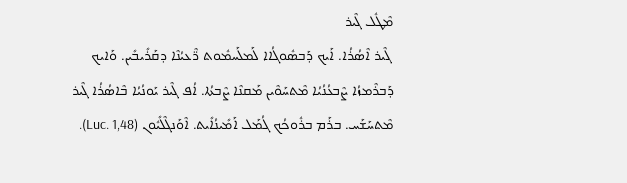ܡܶܛܽܠ ܓܶܝܪ
 ܓܶܝܪ ܐܶܣܳܪܳܐ. ܐܰܝܟ ܕܰܒܣܽܘܓܳܐܐ ܠܰܡܠܰܚܡܽܘܬ ܪ̈ܶܥܝܳܢܶܐ ܕܩܰܪܺܝܒܺܝܢ. ܘܰܐܝܟ ܕܰܒܪܶܡܙܳܐ ܨܶܒܥܳܢܳܝܳܐ ܡܶܬܚܰܘܶܝܢ ܡܰܩܢܶܐ ܨܶܒܬܳܐ. ܐܳܦ ܓܶܝܪ ܝܰܘܢܳܝܳܐ ܒܶܐܣܳܪܳܐ ܓܶܝܪ ܡܶܬܚܰܫܰܚ. ܒܪܰܡ ܒܪܽܘܟܳܟ ܓܳܡܰܠ ܐܰܡܺܝܢܳܐܺܝܬ. ܐܶܘܰܢܓܶܠܺܝܽܘܢ (Luc. 1,48).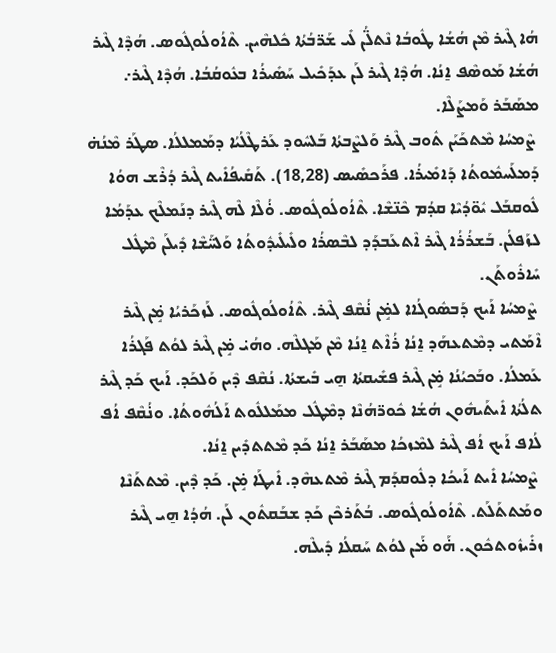ܗܳܐ ܓܶܝܪ ܡܶܢ ܗܳܫܳܐ ܛܽܘܒܳܐ ܢܶܬܠ̈ܳܢ ܠܺܝ ܫܰܪ̈ܒܳܬܳܐ ܟܽܠܗܶܝܢ. ܬܶܐܳܘܠܳܘܓܽܘܣ. ܗܳܕܶܐ ܓܶܝܪ ܗܳܫܳܐ ܡܰܘܣܶܦ ܐ̱ܢܳܐ. ܗܳܕܶܐ ܓܶܝܪ ܠܰܢ ܥܕܰܟܺܝܠ ܚܰܣܺܝܪܳܐ ܒܥܽܘܩܳܒܳܐ. ܗܳܕܶܐ ܓܶܝܪ܇ ܡܣܰܒܰܪ ܘܰܡܨܰܠܶܐ.
 ܨܶܡܚܳܐ ܡܶܬܟܰܝܰܢ ܬܽܘܒ ܓܶܝܪ ܘܰܠܨܶܒܬܳܐ ܒܰܠܚܽܘܕ ܥܰܪܛܶܠܳܝܳܐ ܕܡܰܡܠܠܳܐ. ܣܛܰܪ ܡܶܢܳܗ̇ ܕܰܡܠܰܚܡܽܘܬܳܐ ܕܰܐܡܺܝܪܳܐ. ܦܪܰܟܣܺܝܣ (18,28). ܬܰܩܺܝܦܳܐܺܝܬ ܓܶܝܪ ܕܳܪܶܫ ܗܘܳܐ ܠܽܘܩܒܰܠ ܝܽܘ̈ܕܳܝܶܐ ܩܕܳܡ ܟܶܢ̈ܫܶܐ. ܬܶܐܳܘܠܳܘܓܽܘܣ. ܘ̇ܳܠܶܐ ܠܶܗ ܓܶܝܪ ܕܢܰܡܠܶܟ ܥܕܰܡܳܐ ܠܙܰܦܠܳܢ. ܒܰܫܪܳܪܳܐ ܓܶܝܪ ܐܶܬܥܰܒܕܰܕ ܠܒܶܣܪܳܐ ܘܠܺܝܠܺܝܕܽܘܬܳܐ ܘܰܠܚ̈ܰܫܶܐ ܕܺܝܠܰܢ ܡܶܛܽܠ ܚܺܐܪܽܘܬܰܢ.
 ܨܶܡܚܳܐ ܐܰܝܟ ܕܰܒܣܽܘܓܳܐܐ ܠܡܱ̇ܢ ܢ̇ܳܩܶܦ ܓܶܝܪ. ܬܶܐܳܘܠܳܘܓܽܘܣ. ܠܰܙܟܰܪܝܳܐ ܡܱ̇ܢ ܓܶܝܪ ܐܶܡܰܬܝ ܕܡܶܬܥܗܰܕ ܐ̱ܢܳܐ ܪܳܐܶܬ ܐ̱ܢܳܐ ܡܶܢ ܡܰܓܠܶܗ. ܘܗܳܝ̇ ܡܱ̇ܢ ܓܶܝܪ ܠܘܳܬ ܦܰܓܪܳܐ ܥܰܡܠܳܐ. ܘܒܰܟܝܳܢܳܐ ܡܱ̇ܢ ܓܶܝܪ ܦܫܺܝܩܬܳܐ ܗ̱ܝ ܒܺܝܫܬܳܐ. ܢܳܩܶܦ ܕܶܝܢ ܘܰܠܟܰܕ. ܐܰܝܟ ܟܰܕ ܓܶܝܪ ܬܠܳܬܳܐ ܐܺܝܬܰܝܗܽܘܢ ܗܳܫܳܐ ܟܽܘܪ̈ܗܳܢܶܐ ܕܡܶܛܽܠ ܡܡܰܠܠܽܘܬ ܐܰܠܳܗܽܘܬܳܐ. ܘܢ̇ܳܩܶܦ ܐܳܦ ܠܳܐܦ ܐܰܝܟ ܐܳܦ ܓܶܝܪ ܠܡܶܙܟܳܐ ܡܣܰܒܰܪ ܐ̱ܢܳܐ ܟܰܕ ܡܶܬܬܕܺܝܢ ܐ̱ܢܳܐ.
 ܨܶܡܚܳܐ ܐܺܝܬ ܐܰܝܟܳܐ ܕܠܽܘܩܕܰܡ ܓܶܝܪ ܡܶܬܥܗܶܕ. ܐܺܝܛܰܐ ܡܱ̇ܢ. ܟܰܕ ܕܶܝܢ. ܡܶܬܬܰܢܶܐ ܘܡܰܬܬܰܠܰܬ. ܬܶܐܳܘܠܳܘܓܽܘܣ. ܒܳܬܰܪܟܶܢ ܟܰܕ ܫܒܰܩܬܽܘܢ ܠܰܢ. ܗܳܕܳܐ ܗ̱ܝ ܓܶܝܪ ܙܪܺܝܙܽܘܬܟܽܘܢ. ܗ̇ܰܘ ܡ̇ܰܢ ܠܘܳܬ ܚܰܩܠܳܐ ܕܺܝܠܶܗ.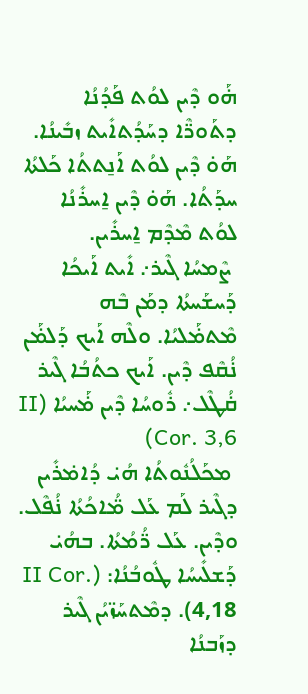ܗ̇ܰܘ ܕܶܝܢ ܠܘܳܬ ܦܰܕܳܢܳܐ ܕܬܰܘܪ̈ܶܐ ܕܚܰܕܳܬܐܺܝܬ ܙܒܺܝܢܳܐ. ܗܰܘ̇ ܕܶܝܢ ܠܘܳܬ ܐܰܢ̱ܬܬܳܐ ܟܰܠܬܳܐ ܚܕܰܬܳܐ. ܗܰܘ̇ ܕܶܝܢ ܐ̱ܚܪܺܢܳܐ ܠܘܳܬ ܡܶܕܶܡ ܐ̱ܚܪܺܝܢ.
 ܨܶܡܚܳܐ ܓܶܝܪ܇ ܐܺܝܬ ܐܰܝܟܳܐ ܕܰܚܫܰܚܬܳܐ ܕܡܰܢ ܒܶܗ ܡܶܬܡ̇ܰܠܝܳܐ. ܘܠܶܗ ܐܰܝܟ ܕܰܠܡ̇ܰܢ ܢ̇ܳܩܶܦ ܕܶܝܢ. ܐܰܝܟ ܟܬܳܒܳܐ ܓܶܝܪ ܩ̇ܳܛܶܠ܇ ܪܽܘܚܳܐ ܕܶܝܢ ܡ̇ܰܚܝܳܐ (II Cor. 3,6)
 ܡܟܰܠܳܢܽܘܬܳܐ ܗܳܝ̇ ܕܳܐܡ̇ܪܺܝܢ ܕܓܶܝܪ ܠܰܡ ܥܰܠ ܡ̈ܳܐܟܳܬܳܐ ܢ̇ܳܦܶܠ. ܘܕܶܝܢ. ܥܰܠ ܪ̈ܳܡܳܬܳܐ. ܒܗܳܝ̇ ܕܰܫܠܺܝܚܳܐ ܛܽܘܒܳܢܳܐ: (II Cor. 4,18). ܕܡܶܬܚܰܙ̈ܝܳܢ ܓܶܝܪ ܕܙܰܒܢܳܐ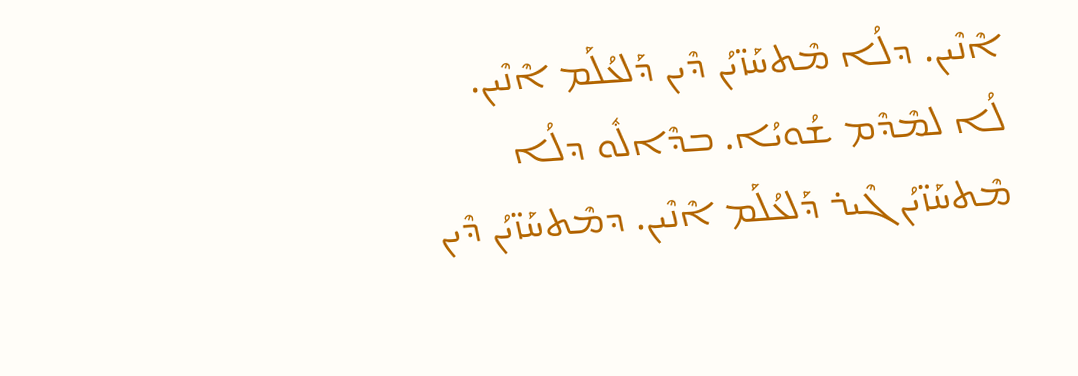ܐܶܢܶܝܢ. ܕܠܳܐ ܡܶܬܚܰܙ̈ܝܳܢ ܕܶܝܢ ܕܰܠܥܳܠܰܡ ܐܶܢܶܝܢ. ܠܳܐ ܠܡܶܕܶܡ ܫܳܘܝܳܐ. ܒܕܶܐܠܽܘ ܕܠܳܐ ܡܶܬܚܰܙ̈ܝܳܢ ܓܶܝܪ ܕܰܠܥܳܠܰܡ ܐܶܢܶܝܢ. ܕܡܶܬܚܰܙ̈ܝܳܢ ܕܶܝܢ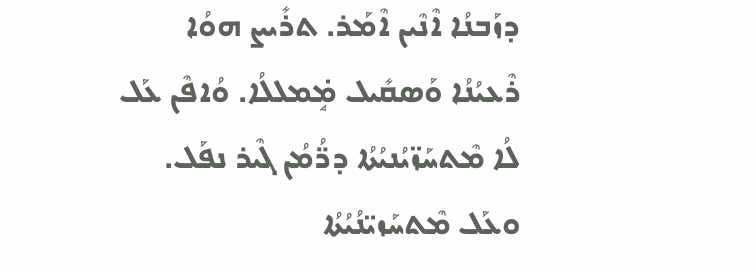ܕܙܰܒܢܳܐ ܐܶܢܶܝܢ ܐܶܡܰܪ. ܬܪܺܝܨ ܗܘܳܐ ܪܶܥܝܳܢܳܐ ܘܰܣܩܺܝܠ ܡܱ̇ܡܠܠܳܐ. ܘܳܐܦܶܢ ܥܰܠ ܠܳܐ ܡܶܬܚܰܙ̈ܝܳܢܝܳܬܳܐ ܕܪ̈ܳܡܳܢ ܓܶܝܪ ܢܦܰܠ. ܘܥܰܠ ܡܶܬܚܰܙܝ̈ܢܳܝܳܬܳܐ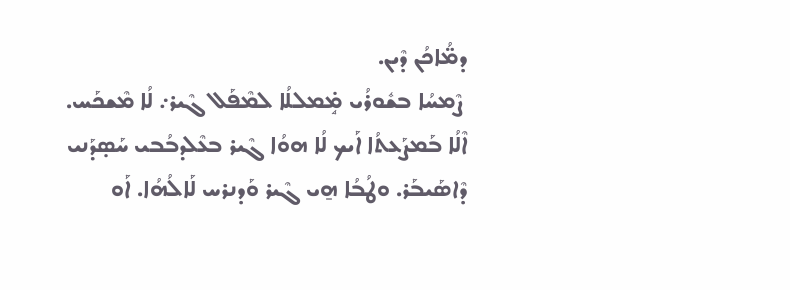ܕܡ̈ܳܐܟܳܢ ܕܶܝܢ.
 ܨܶܡܚܳܐ ܒܫܽܘܪܳܝ ܡܱ̇ܡܠܠܳܐ ܠܡܶܦܰܠ ܓܶܝܪ܇ ܠܳܐ ܡܶܫܟܰܚ. ܐܶܠܳܐ ܒܰܡܨܰܥܬܳܐ ܐܰܝܟ ܠܳܐ ܗܘܳܐ ܓܶܝܪ ܒܥܶܠܕܒܳܒܝ ܚܰܣ̣ܕܰܢܝ ܕܶܐܣܰܝܒܰܪ. ܘܛܳܒܳܐ ܗ̱ܝ ܓܶܝܪ ܘܰܕܢܪܚ ܠܰܐܠܳܗܳܐ. ܐܰܘ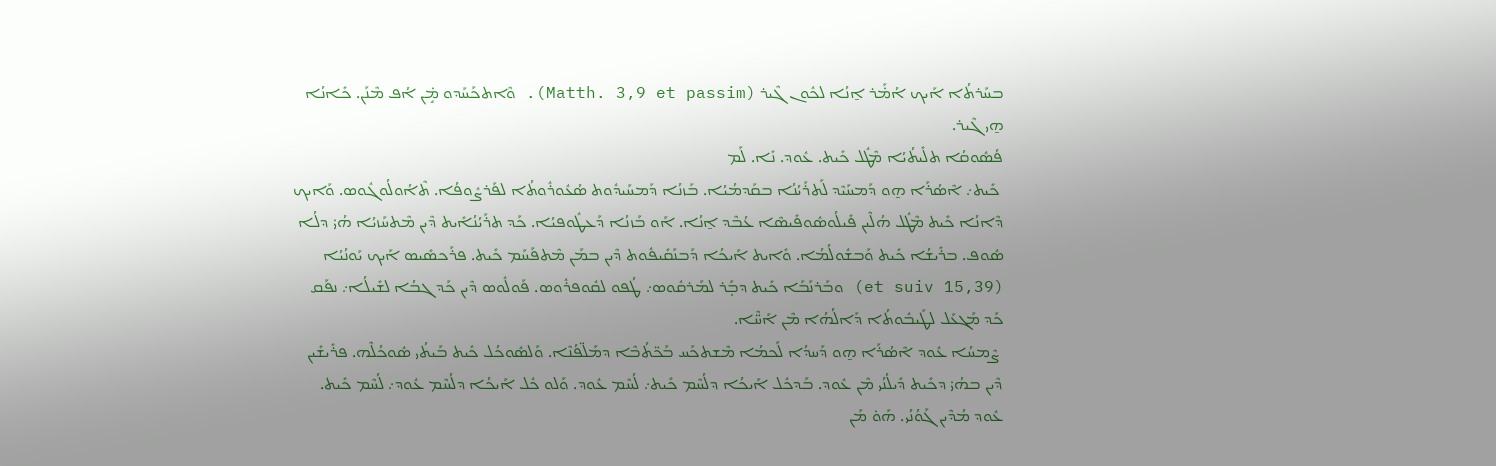ܒܚܰܪܬܳܐ ܐܰܝܟ ܐܳܡ̇ܰܪ ܐ̱ܢܳܐ ܠܟܽܘܢ ܓܶܝܪ (Matth. 3,9 et passim). ܘܶܐܬܟܰܚܰܕܘ ܡܱ̇ܢ ܐܳܦ ܡܶܢܰܢ. ܟܺܐܢܳܐ ܗ̱ܝ ܓܶܝܪ.
ܦܳܣܽܘܩܳܐ ܬܠܺܝܬܳܝܳܐ ܡܶܛܽܠ ܟܺܝܬ. ܥܽܘܕ. ܢܺܐ. ܠܰܡ
 ܟܺܝܬ܇ ܐܶܣܳܪܰܐ ܗ̱ܘ ܕܰܡܚܰܝܶܕ ܠܰܬܪܰܝܳܢܳܐ ܒܩܰܕܡܳܝܳܐ. ܒܰܙܢܳܐ ܕܰܡܚܰܝܕܽܘܬ ܣܳܥܽܘܪܽܘܬܳܐ ܠܦܰܪܨܽܘܦܳܐ. ܬܶܐܳܘܠܳܘܓܽܘܣ. ܘܰܐܝܟ ܕܶܐܢܳܐ ܟܺܝܬ ܡܶܛܽܠ ܗܳܠܶܝܢ ܦܺܝܠܳܘܣܽܘܦܺܝܣܶܐ ܥܳܒܶܕ ܐ̱ܢܳܐ. ܐܰܘ ܒܰܙܢܳܐ ܕܰܥܛܽܘܦܝܳܐ. ܟܰܕ ܬܪܰܝܳܢܳܐܺܝܬ ܕܶܝܢ ܡܶܬܚܰܙܝܳܐ ܗܳܝ̇ ܕܠܳܐ ܣܽܘܦ. ܒܪܺܝܫܳܐ ܟܺܝܬ ܘܰܒܫܽܘܠܳܡܳܐ. ܘܺܐܝܬ ܐܰܝܟܳܐ ܕܰܒܢܰܩܺܝܦܽܘܬ ܕܶܝܢ ܒܡܰܢ ܡܶܬܦܰܚܰܡ ܟܺܝܬ. ܦܪܰܟܣܺܝܣ ܐܰܝܟ ܝܰܘܢܳܝܳܐ (15,39 et suiv) ܘܒܰܪܢܰܒܰܐ ܟܺܝܬ ܕܒ̣ܰܪ ܠܡܰܪܩܽܘܣ܇ ܛܳܦܘ ܠܩܽܘܦܪܽܘܣ. ܦܰܘܠܽܘܣ ܕܶܝܢ ܟܰܕ ܓܒܳܐ ܠܫܺܝܠܳܐ܇ ܢܦܰܩ ܟܰܕ ܡܰܓܥܰܠ ܠܛܰܝܒܽܘܬܳܐ ܕܰܐܠܳܗܳܐ ܡܶܢ ܐܰܚ̈ܶܐ.
 ܨܶܡܚܳܐ ܥܽܘܕ ܐܶܣܳܪܰܐ ܗ̱ܘ ܕܰܚܕܳܐ ܠܰܟܡܳܐ ܡܶܫܬܟܰܚ ܒܰܟ̈ܬܳܒܶܐ ܕܡܰܠ̈ܦܳܢܶܐ. ܘܰܠܣܽܘܟܳܠ ܟܺܝܬ ܒܰܝܬܳܝ ܣܽܘܟܳܠܶܗ. ܦܪܺܝܫܺܝܢ ܕܶܝܢ ܒܗܳܝ̇ ܕܟܺܝܬ ܕܺܝܠܳܢܳܝ ܡܶܢ ܥܽܘܕ. ܒܰܕܟܽܠ ܐܰܝܟܳܐ ܕܠܳܚܶܡ ܟܺܝܬ܇ ܠܳܚܶܡ ܥܽܘܕ. ܘܰܠܘ ܟܽܠ ܐܰܝܟܳܐ ܕܠܳܚܶܡ ܥܽܘܕ܇ ܠܳܚܶܡ ܟܺܝܬ. ܥܽܘܕ ܡܳܕܶܝܢ ܓܰܘܳܢܳܝ. ܗܰܘ̇ ܡܰܢ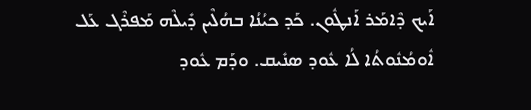ܐܰܝܟ ܕܶܐܡܰܪ ܐܰܢܛܽܘܢ. ܟܰܕ ܟܝܳܢܳܐ ܒܗܳܠܶܝܢ ܕܺܝܠܶܗ ܡܰܦܪܶܓ ܥܰܠ ܐܽܘܡܳܢܽܘܬܳܐ ܠܳܐ ܥܽܘܕ ܣܢܺܝܩ. ܘܕܰܡ ܥܽܘܕ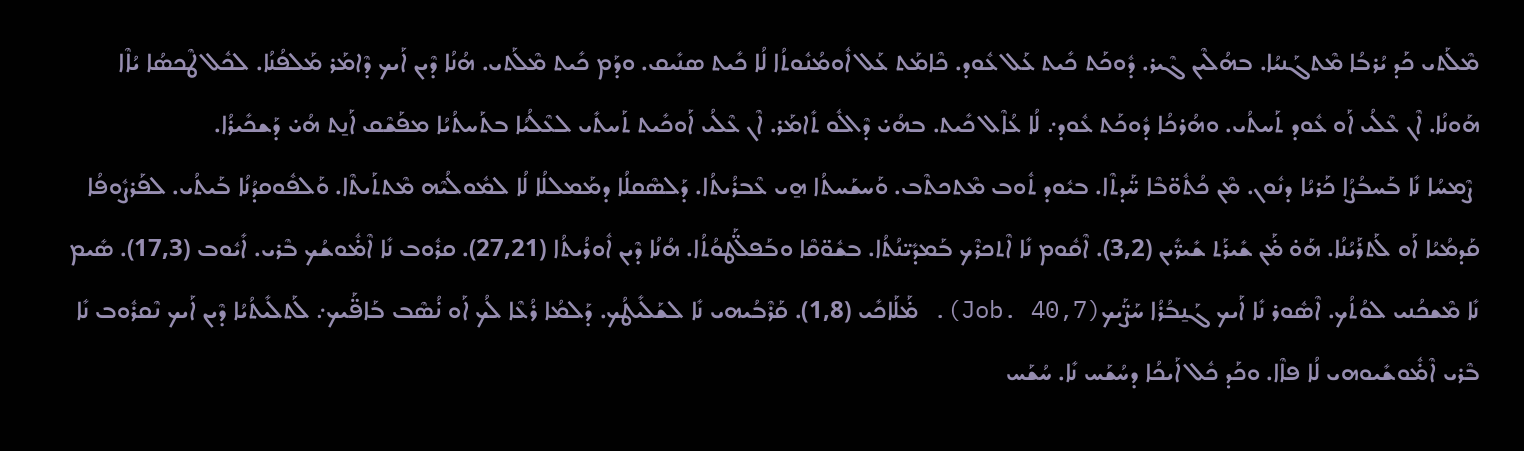ܡܶܠܰܬܝ ܟܰܕ ܝܳܪܒܳܐ ܡܶܬܓܰܢܝܳܐ. ܒܗܳܠܶܝܢ ܓܶܝܪ. ܕܽܘܟܰܬ ܟܺܝܬ ܥܰܠ ܥܽܘܕ. ܟܶܐܡܰܬ ܥܰܠ ܐܽܘܡܳܢܽܘܬܳܐ ܠܳܐ ܟܺܝܬ ܣܢܺܝܩ. ܘܕܰܡ ܟܺܝܬ ܡܶܠܰܬܝ. ܗܳܢܳܐ ܕܶܝܢ ܐܰܝܟ ܕܶܐܡܰܪ ܡܰܠܦܳܢܳܐ. ܠܟܽܠ ܛܶܟܣܳܐ ܝܳܐܶܐ ܗܰܘܢܳܐ. ܐܶܢ ܥܶܠܳܝ ܐܰܘ ܥܽܘܕ ܬܰܚܬܳܝ. ܘܗܳܪܟܳܐ ܕܽܘܟܰܬ ܥܽܘܕ܇ ܠܳܐ ܥܳܐܶܠ ܟܺܝܬ. ܒܗܳܝ̇ ܕܶܐܠܽܘ ܬܺܐܡܰܪ. ܐܶܢ ܥܶܠܳܝ ܐܰܘܟܺܝܬ ܬܰܚܬܺܝ ܠܥܶܠܳܝܳܐ ܒܬܰܚܬܳܝܳܐ ܡܦܰܫܶܩ ܐܰܢ̱ܬ ܗܳܝ̇ ܕܰܫܟܺܝܪܳܐ.
 ܨܶܡܚܳܐ ܢܺܐ ܒܰܚܒܳܨܳܐ ܟܰܪܝܳܐ ܕܢܽܘܢ. ܡܶܢ ܟܳܬܽܘ̈ܒܶܐ ܚ̈ܰܕܬܶܐ. ܒܝܽܘܕ ܬܽܘܒ ܡܶܬܟܬܶܒ. ܘܰܚܫܰܚܬܳܐ ܗ̱ܝ ܥܶܒܪܳܝܬܳܐ. ܕܰܠܣܶܩܠܳܐ ܕܡܰܡܠܠܳܐ ܠܳܐ ܠܡܽܘܠܳܝܶܗ ܡܶܬܬܰܝܬܶܐ. ܘܰܠܦܽܘܩܕܳܢܳܐ ܒܰܝܬܳܝ. ܠܦܰܪܨܽܘܦܳܐ ܩܰܕܡܳܝܳܐ ܐܰܘ ܠܰܬܪܰܝܳܢܳܐ. ܗܰܘ̇ ܡ̇ܰܢ ܫܺܝܪܰܬ ܫܺܝܪ̈ܺܝܢ (3,2). ܐܶܩܽܘܡ ܢܺܐ ܐܶܬܟܪܶܟ ܒܰܡܕܺܝ̈ܢܳܬܳܐ. ܒܫܽܘ̈ܩܶܐ ܘܒܰܦܠ̈ܰܛܘܳܬܳܐ. ܗܳܢܳܐ ܕܶܝܢ ܐܽܘܪܳܝܬܳܐ (27,21). ܩܪܽܘܒ ܢܺܐ ܐܶܡ̇ܽܘܫܳܟ ܒܶܪܝ. ܐܺܝܽܘܒ (17,3). ܣܺܝܡ ܢܺܐ ܡܶܫܟܳܢܝ ܠܘܳܬܳܟ. ܐܶܣܽܘܪ ܢܺܐ ܐܰܝܟ ܓܰܢ̱ܒܳܪܳܐ ܚܰܨ̈ܰܝܟ(Job. 40,7). ܡ̇ܰܠܰܐܟܺܝ (1,8). ܩܰܪܶܒܳܝܗܝ ܢܺܐ ܠܫܰܠܺܝܛܳܟ. ܕܰܠܡܳܐ ܪܳܥܶܐ ܠܳܟ ܐܰܘ ܢ̇ܳܣܶܒ ܒܰܐܦ̈ܰܝܟ܇ ܠܰܬܠܺܝܬܳܝܳܐ ܕܶܝܢ ܐܰܝܟ ܢܶܩܪܽܘܒ ܢܺܐ ܒܶܪܝ ܐܶܡ̇ܽܘܫܺܝܘܗܝ ܠܳܐ ܦܐܶܐ. ܘܟܰܕ ܟܽܠ ܐܰܝܟܳܐ ܕܚܳܫܰܚ ܢܺܐ. ܚܳܫܰܚ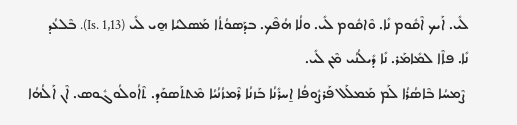ܠܺܝ. ܐܰܝܟ ܐܶܩܽܘܡ ܢܺܐ. ܘܶܐܩܽܘܡ ܠܺܝ. ܘܠܳܐ ܗܳܦܶܟ. ܒܕܰܣܘܳܬܳܐ ܡܰܣܠܝܳܐ ܗ̱ܝ ܠܺܝ (Is. 1,13). ܒܶܠܥܳܕ ܢܺܐ. ܦܐܶܐ ܠܡܺܐܡܰܪ. ܢܺܐ ܕܺܝܠܳܢܳܝ ܡܶܢ ܠܺܝ.
 ܨܶܡܚܳܐ ܒܶܐܣܳܪܳܐ ܠܰܡ ܡܰܡܠܰܠ ܦܰܪܨܽܘܦܳܐ ܐ̱ܚܪܺܢܳܐ ܒܰܙܢܳܐ ܪܶܡܙܳܢܳܝܳܐ ܡܶܬܬܰܣܘܰܕ. ܬܶܐܳܘܠܳܘܓܽܘܣ. ܐܶܢ ܐܰܠܳܗܳܐ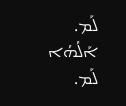ܠܰܡ. ܐܰܠܳܗܳܐ ܠܰܡ.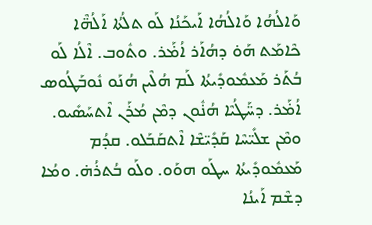ܘܰܐܠܳܗܳܐ ܘܰܐܠܳܗܳܐ ܐܰܝܟܰܢܳܐ ܠܰܘ ܬܠܳܬܳܐ ܐܰܠܳܗ̈ܶܐ ܟܶܐܡܰܬ ܗܰܘ̇ ܕܗܳܐܰܪ ܐܳܡ̇ܰܪ. ܘܬܽܘܒ. ܐܶܠܳܐ ܠܰܘ ܒܳܬܰܪ ܡܰܥܡܽܘܕܺܝܬܳܐ ܠܰܡ ܗܳܠܶܝܢ ܗܳܢܰܘ ܢܽܘܒܰܛܳܘܣ ܐܳܡ̇ܰܪ. ܕܚ̈ܰܛܳܝܶܐ ܗܳܢ̇ܽܘܢ ܕܡܶܢ ܡܳܪܰܢ ܐܶܬܚܰܣܺܝܘ. ܘܡܶܢ ܫܠܺܝ̈ܚܶܐ ܩܰܕܺܝ̈ܫܶܐ ܐܶܬܩܰܒܰܠܘ. ܩܕܳܡ ܡܰܥܡܽܘܕܺܝܬܳܐ ܚܛܰܘ ܗܘܰܘ. ܘܠܰܘ ܒܳܬܪܳܗ̇. ܘܡܳܐ ܕܫܶܡ ܐܰܝܢܳܐ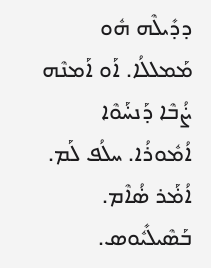ܕܕܺܝܠܶܗ ܗܽܘ ܡܰܡܠܠܳܐ. ܐܰܘ ܐܰܡܢܶܗ ܨ̇ܳܒܶܐ ܕܰܢܚ̇ܰܘܶܐ ܐܳܡܽܘܪܳܐ. ܚܠܳܦ ܠܰܡ. ܐܳܡ̇ܰܪ ܣ̇ܳܐܶܡ. ܒܰܣܶܝܠܺܝܽܘܣ.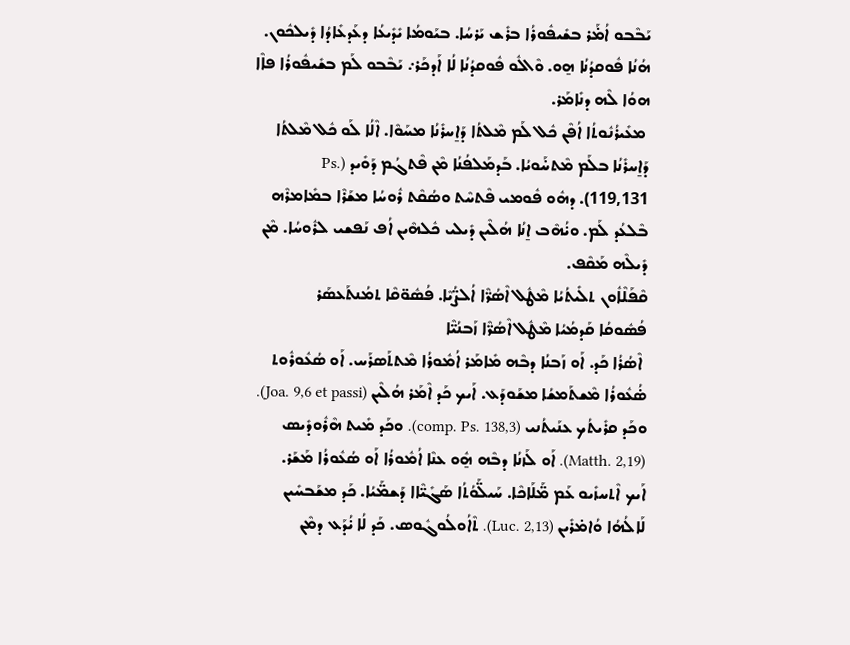ܝܰܒܶܒܘ ܐܳܡ̇ܰܪ ܒܫܺܝܦܽܘܪܳܐ ܒܪܺܫ ܝܰܪܚܳܐ. ܒܝܰܘܡܳܐ ܝܺܕܺܝܥܳܐ ܕܥܰܕܥܺܐܕܳܐ ܕܺܝܠܟܽܘܢ. ܗܳܢܳܐ ܦܽܘܩܕܳܢܳܐ ܗ̱ܘ. ܘܶܐܠܽܘ ܦܽܘܩܕܳܢܳܐ ܠܳܐ ܐܰܕܟܰܪ܇ ܝܰܒܶܒܘ ܠܰܡ ܒܫܺܝܦܽܘܪܳܐ ܦܐܶܐ ܗܘܳܐ ܠܶܗ ܕܢܺܐܡܰܪ.
 ܡܥܺܝܪܳܢܽܘܬܳܐ ܐܳܦܶܢ ܟܽܠ ܠܰܡ ܡܶܠܬܳܐ ܕܰܐ̱ܚܪܺܢܳܐ ܡܚܰܘܶܐ. ܐܶܠܳܐ ܠܰܘ ܟܽܠ ܡܶܠܬܳܐ ܕܰܐ̱ܚܪܺܢܳܐ ܒܠܰܡ ܡܶܬܚ̇ܰܘܝܳܐ. ܒܰܕܡܰܠܦܳܢܳܐ ܡܶܢ ܦܶܬܓܳܡ ܕܰܘܺܝܕ (Ps. 119,131). ܕܗܽܘ ܦܽܘܡܝ ܦܶܬܚܶܬ ܘܣܳܩܶܬ ܪܽܘܚܳܐ ܡܫܰܪܶܐ ܒܡܺܐܡܪܶܗ ܒܶܠܥܳܕ ܠܰܡ. ܘܝ̇ܳܗܶܒ ܐ̱ܢܳܐ ܗܳܠܶܝܢ ܕܺܝܠܝ ܟܽܠܗܶܝܢ ܐܳܦ ܢܰܦܫܝ ܠܪܽܘܚܳܐ. ܡܶܢ ܕܺܝܠܶܗ ܡܰܩܶܦ.
ܩܶܦܰܠܶܐܽܘܢ ܬܠܺܝܬܳܝܳܐ ܡܶܛܽܠ ܐܶܣܳܪ̈ܶܐ ܐܳܠܨ̈ܳܝܶܐ. ܦܳܣܽܘ̈ܩܶܐ ܬܡܳܢܬܰܥܣܰܪ
ܦܳܣܽܘܩܳܐ ܩܰܕܡܳܝܳܐ ܡܶܛܽܠ ܐܶܣܳܪ̈ܶܐ ܙܰܒܢܳܝ̈ܶܐ
 ܐܶܣܳܪܳܐ ܟܰܕ. ܐܰܘ ܙܰܒܢܳܐ ܕܒܶܗ ܡܺܐܡܰܪ ܐܳܡܽܘܪܳܐ ܡܶܬܬܰܣܪܰܚ. ܐܰܘ ܣܳܥܽܘܪܽܘܬ ܣ̇ܳܥܽܘܪܳܐ ܡܶܫܬܰܡܫܳܐ ܡܫܰܘܕܰܥ. ܐܰܝܟ ܟܰܕ ܐܶܡܰܪ ܗܳܠܶܝܢ (Joa. 9,6 et passi). ܘܟܰܕ ܩܪܺܝܬܳܟ ܥܢܰܝܬܳܢܝ (comp. Ps. 138,3). ܘܟܰܕ ܡܺܝܬ ܗܶܪܽܘܕܺܝܣ (Matth. 2,19). ܐܰܘ ܠܰܙܢܳܐ ܕܒܶܗ ܗ̱ܽܘ ܥܢܶܐ ܐܳܡܽܘܪܳܐ ܐܰܘ ܣܳܥܽܘܪܳܐ ܡܰܫܰܪ. ܐܰܝܟ ܐܶܬܚܙܺܝܘ ܥܰܡ ܡ̈ܰܠܰܐܟܶܐ. ܚܰܝܠ̈ܰܘܳܬܳܐ ܣܰܓܺܝ̈ܶܐܐ ܕܰܫܡ̈ܰܝܳܐ. ܟܰܕ ܡܫܰܒܚܺܝܢ ܠܰܐܠܳܗܳܐ ܘܳܐܡ̇ܪܺܝܢ (Luc. 2,13). ܬܶܐܳܘܠܳܘܓܽܘܣ. ܟܰܕ ܠܳܐ ܝ̇ܳܕܰܥ ܕܡܶܢ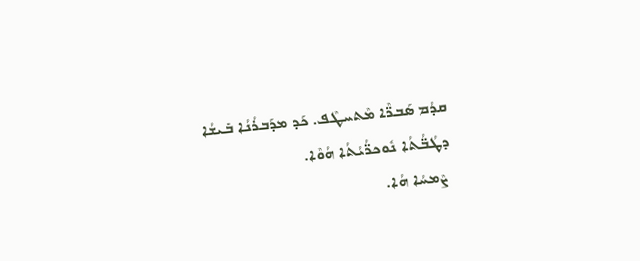ܩܕܳܡ ܣܰܒܪ̈ܶܐ ܡܶܬܚܛܶܦ. ܟܰܕ ܡܕܰܒܪܳܢܳܐ ܒܺܝܫܳܐ ܕܛܳܒ̈ܳܬܳܐ ܢܽܘܟܪ̈ܳܝܳܬܳܐ ܗܳܘܶܐ.
 ܨܶܡܚܳܐ ܗܳܐ.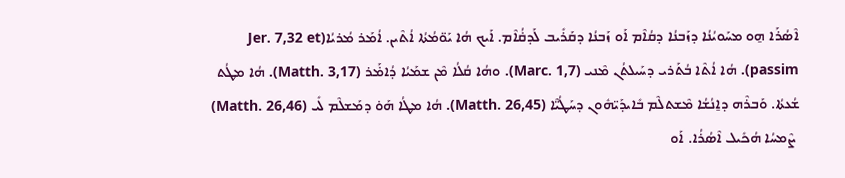ܐܶܣܳܪܰܐ ܗ̱ܘ ܡܚܰܘܝܳܢܳܐ ܕܙܰܒܢܳܐ ܕܩܳܐܶܡ ܐܰܘ ܙܰܒܢܳܐ ܕܩܰܪܺܝܒ ܠܰܕܩ̇ܳܐܶܡ. ܐܰܝܟ ܗܳܐ ܝܰܘ̈ܡܳܬܳܐ ܐܳܬܶܝܢ. ܐܳܡܰܪ ܡܳܪܝܳܐ(Jer. 7,32 et passim). ܗܳܐ ܐܳܬܶܐ ܒܳܬܰܪܝ ܕܚܰܝܠܬܳܢ ܡܶܢܝ (Marc. 1,7). ܘܗܳܐ ܩܳܠܳܐ ܡܶܢ ܫܡܰܝܳܐ ܕܳܐܡ̇ܰܪ (Matth. 3,17). ܗܳܐ ܡܛܳܬ ܫܳܥܬܳܐ. ܘܰܒܪܶܗ ܕܐ̱ܢܳܫܳܐ ܡܶܫܬܠܶܡ ܒܺܐܝܕܰܝ̈ܗܽܘܢ ܕܚܰܛܳܝ̈ܶܐ (Matth. 26,45). ܗܳܐ ܡܛܳܐ ܗܰܘ̇ ܕܡܰܫܠܶܡ ܠܺܝ (Matth. 26,46)
 ܨܶܡܚܳܐ ܗܳܟܺܝܠ ܐܶܣܳܪܳܐ. ܐܰܘ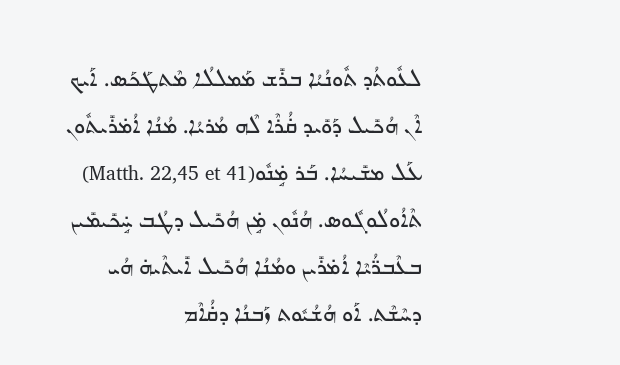ܠܥܽܘܬܳܕ ܬܽܘܢܳܝܳܐ ܒܪܺܫ ܡܰܡܠܠܳܐ ܡܶܬܛܰܟܰܣ. ܐܰܝܟ ܐܶܢ ܗܳܟܺܝܠ ܕܰܘܺܝܕ ܩ̇ܳܪܶܐ ܠܶܗ ܡܳܪܝܳܐ. ܡܳܢܳܐ ܐܳܡ̇ܪܺܝܬܽܘܢ ܥܰܠ ܡܫܺܝܚܳܐ. ܒܰܪ ܡܱ̇ܢܽܘ(Matth. 22,45 et 41) ܬܶܐܳܘܠܳܘܓܽܘܣ. ܗܳܢܽܘܢ ܡܱ̇ܢ ܗܳܟܺܝܠ ܕܛܳܒ ܚܱ̇ܟܺܝܡܺܝܢ ܒܥܶܒܪ̈ܳܝܶܐ ܐܳܡ̇ܪܺܝܢ ܘܡܳܢܳܐ ܗܳܟܺܝܠ ܐܺܝܬܶܝܗ̇ ܗܳܝ ܕܚܶܫܶܬ. ܐܰܘ ܗܳܫܳܝܽܘܬ ܙܰܒܢܳܐ ܕܩ̇ܳܐܶܡ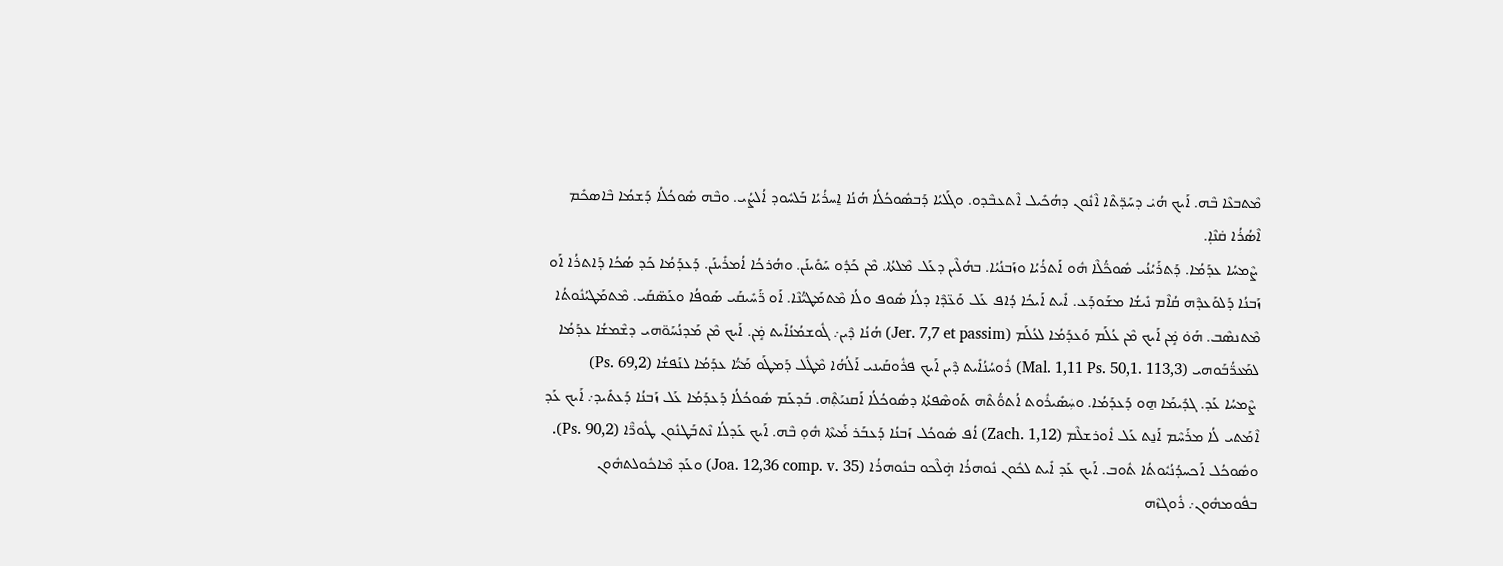ܡܶܬܒܥܶܐ ܒܶܗ. ܐܰܝܟ ܗܳܝ̇ ܕܚܰܕ̈ܬܶܐ ܐܶܢܽܘܢ ܕܗܳܟܺܝܠ ܐܶܬܥܒܶܕܘ. ܘܓܰܠܝܳܐ ܕܰܒܣܽܘܟܳܠܳܐ ܗܳܢܳܐ ܐ̱ܚܪܳܝܳܐ ܒܰܠܚܽܘܕ ܐܳܠܨܳܝ. ܘܒܶܗ ܣܽܘܟܳܠܳܐ ܕܰܫܡܳܐ ܒܶܐܣܟܺܡ ܐܶܣܳܪܳܐ ܩ̇ܢܶܐ̣.
 ܨܶܡܚܳܐ ܥܕܰܡܳܐ. ܕܰܬܪܰܝܳܢܳܝ ܣܽܘܟ̈ܳܠܶܐ ܗܽܘ ܐܰܬܪܳܝܳܐ ܘܙܰܒܢܳܝܳܐ. ܒܗܳܠܶܝܢ ܕܥܰܠ ܡܶܠܬܳܐ. ܡܶܢ ܟܰܕܽܘ ܚܰܘܺܝܢܰܢ. ܘܗܳܪܟܳܐ ܐܳܡܪܺܝܢܰܢ. ܕܰܥܕܰܡܳܐ ܟܰܕ ܣܳܟܳܐ ܕܰܐܬܪܳܐ ܐܰܘ ܙܰܒܢܳܐ ܕܰܠܘܰܥܕܶܗ ܩܳܐܶܡ ܢܺܝܫܳܐ ܡܫܰܘܕܰܥ. ܐܺܝܬ ܐܰܝܟܳܐ ܕܳܐܦ ܥܰܠ ܘܰܥ̈ܕܶܐ ܕܠܳܐ ܣܽܘܦ ܘܠܳܐ ܡܶܬܡܰܛܝ̈ܳܢܶܐ. ܐܰܘ ܪ̈ܰܚܺܝܩܰܝ ܣܰܘܦܳܐ ܘܥܰܣ̈ܩܰܝ. ܡܶܬܡܰܛܝܳܢܽܘܬܳܐ ܡܶܬܢܣܶܒ. ܗܰܘ̇ ܡܱ̇ܢ ܐܰܝܟ ܡܶܢ ܥܳܠܰܡ ܘܰܥܕܰܡܳܐ ܠܥܳܠܰܡ (Jer. 7,7 et passim) ܗܳܢܳܐ ܕܶܝܢ܇ ܓܽܘܫܡܳܢܳܐܺܝܬ ܡܱ̇ܢ. ܐܰܝܟ ܡܶܢ ܡܰܕܢܳܚܰܘ̈ܗܝ ܕܫܶܡܫܳܐ ܥܕܰܡܳܐ ܠܡܰܥܪ̈ܳܒܰܘܗܝ (Mal. 1,11 Ps. 50,1. 113,3) ܪܽܘܚܳܢܳܐܺܝܬ ܕܶܝܢ ܐܰܝܟ ܦܪܽܘܩܰܝܢܝ ܐܰܠܳܗܳܐ ܡܶܛܽܠ ܕܰܡܛܰܘ ܡܰܝ̈ܳܐ ܥܕܰܡܳܐ ܠܢܰܦܫܳܐ (Ps. 69,2)
 ܨܶܡܚܳܐ ܥܰܕ. ܓܕܺܝܡܰܐ ܗ̱ܘ ܕܰܥܕܰܡܳܐ. ܘܚܲܣܺܝܪܽܘܬ ܐܳܬܘ̈ܳܬܶܗ ܬܰܘܣܶܦܬܳܐ ܕܣܽܘܟܳܠܳܐ ܐܰܩܢܝܰܬ݂ܶܗ. ܒܰܕܥܰܡ ܣܽܘܟܳܠܳܐ ܕܰܥܕܰܡܳܐ ܥܰܠ ܙܰܒܢܳܐ ܕܰܥܬܺܝܕ܇ ܐܰܝܟ ܥܰܕ ܐܶܡܰܬܝ ܠܳܐ ܡܪܰܚܶܡ ܐܰܢ̱ܬ ܥܰܠ ܐܽܘܪܫܠܶܡ (Zach. 1,12) ܐܳܦ ܣܽܘܟܳܠ ܙܰܒܢܳܐ ܕܰܥܒܰܪ ܡ̇ܰܝܬܶܐ ܗܽܘ̣ ܒܶܗ. ܐܰܝܟ ܥܰܕܠܳܐ ܢܶܬܒܰܛܢܽܘܢ ܛܽܘܪ̈ܶܐ (Ps. 90,2). ܘܣܽܘܟܳܠ ܐܰܟܚܕܳܢܳܝܽܘܬܳܐ ܬܽܘܒ. ܐܰܝܟ ܥܰܕ ܐܺܝܬ ܠܟܽܘܢ ܢܽܘܗܪܳܐ ܗܱ̇ܠܶܟܘ ܒܢܽܘܗܪܳܐ (Joa. 12,36 comp. v. 35) ܘܥܰܕ ܡܶܐܟܽܘܠܬܗܽܘܢ ܒܦܽܘܡܗܽܘܢ܇ ܪܽܘܓܙܶܗ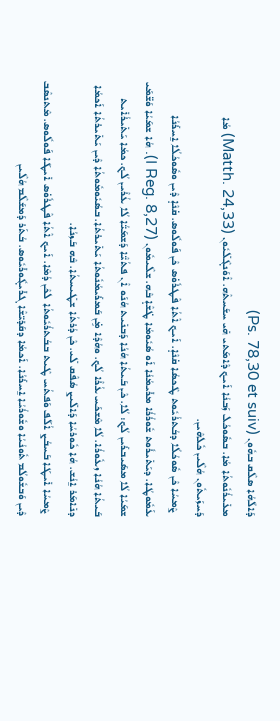ܕܰܐܠܳܗܳܐ ܣܠܶܩ ܒܗܽܘܢ (Ps. 78,30 et suiv)
ܡܥܺܝܪܳܢܽܘܬܳܐ ܡܳܐ. ܒܣܽܘܟܳܠ ܙܰܒܢܳܐ ܐܰܝܟ ܕܶܐܡܰܬܝ ܗܺܝ ܚܫܰܚܬܶܗ. ܐܶܘܰܢܓܶܠܺܝܽܘܢ (Matth. 24,33) ܡܳܐ ܕܰܚܙܰܝܬܽܘܢ ܗܳܠܶܝܢ ܟܽܠܗܶܝܢ.
 ܨܶܡܚܳܐ ܟܶܢ ܣܽܘܟܳܠܳܐ ܕܒܳܬܪܳܝܽܘܬ ܛܶܟܣܳܐ ܩ̇ܢܶܐ̣. ܐܰܝܟ ܐܶܬܳܐ ܦܶܛܪܽܘ̇ܣ ܟܶܢ ܦܰܘܠܽܘܣ. ܩ̇ܢܶܐ̣ ܕܶܝܢ ܘܣܽܘܟܳܠܳܐ ܐ̱ܚܪܺܢܳܐ ܥܰܡܽܘܛܳܐ. ܕܝܰܬܺܝܪܽܘܬ ܫܽܘܪܳܪܳܐ ܡܪܺܝܡܳܢܳܐ ܐܰܘ ܣܳܝܽܘܡܳܐ ܛ̇ܫܶܐ̣ ܒܶܗ. ܫܠܶܝܡܽܘܢ (I Reg. 8,27). ܗܳܐ ܫܡܰܝܳܐ ܘܰܫ̈ܡܰܝ ܫܡܰܝܳܐ ܠܳܐ ܡܣܰܝܒܪܺܝܢ ܠܳܟ: ܠܳܐ. ܟܶܢ ܒܰܝܬܳܐ ܗܳܢܳܐ ܕܰܒܢܺܝܬ ܗܳܢܰܘ ܐܶܢ ܦܬܳܝ̈ܶܐ ܕܰܫܡܰܝ̈ܳܐ ܠܳܐ ܥܳܪܶܝܢ ܠܳܟ. ܟܡܳܐ ܝܰܬܺܝܪܳܐܺܝܬ ܒܰܝܬܳܐ ܗܳܢܳܐ ܙܥܽܘܪܳܐ. ܠܳܐ ܡܶܫܟܰܚ ܥܳܪܶܐ ܠܳܟ. ܘܗܳܕܶܐ ܡܱ̇ܢ ܒܰܡܪܺܝܡܳܢܽܘܬܳܐ ܝܰܬܺܝܪܬܳܐ. ܒܣܳܝܽܘܡܽܘܬܳܐ ܕܶܝܢ ܝܰܬܺܝܪܬܳܐ ܐܰܟܡܳܐ ܕܢܺܐܡܰܪ ܐ̱ܢܳܫ. ܗܳܐ ܟܽܘܪܚܳܐ ܕܰܐܠܺܝܨ ܣܳܦܶܩ ܠܺܝ. ܟܶܢ ܕܳܪܬܳܐ ܫܛܺܝܚܬܳܐ. ܒܶܗ ܒܰܙܢܳܐ.
 ܨܶܡܚܳܐ ܐܺܝܛܰܐ ܒܰܚܒܳܨ ܐܳܠܰܦ ܘܰܦܬܳܚ ܛܶܝܬ ܒܒܳܬܪܳܝܽܘܬܳܐ ܠܟܶܢ ܕܳܡܶܐ. ܐܰܝܟ ܐܶܬܳܐ ܦܶܛܪܽܘ̇ܣ ܐܺܝܛܰܐ ܦܰܘܠܽܘܣ. ܡܶܬܢܣܶܒ ܕܶܝܢ ܘܰܒܫܽܘܠܳܡ ܬܽܘܢܳܝܳܐ ܘܫܽܘܪܳܝܳܐ ܐ̱ܚܪܺܢܳܐ. ܐܰܟܡܳܐ ܕܩܰܕܺܝ̈ܫܶܐ ܓܪܺܝܓܽܘܪܺܝܽܘܣ. ܒܳܬܰܪ ܕܰܡܫܰܠܶܡ ܗܳܠܶܝܢ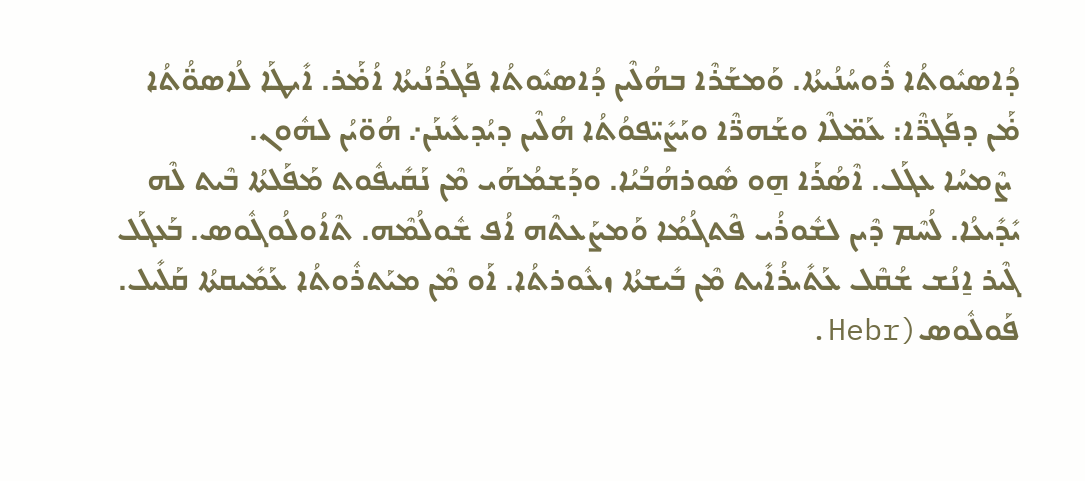ܕܳܐܣܝܽܘܬܳܐ ܪܽܘܚܳܢܳܝܬܳܐ. ܘܰܡܫܰܪܶܐ ܒܗܳܠܶܝܢ ܕܳܐܣܝܽܘܬܳܐ ܦܰܓܪܳܢܳܝܬܳܐ ܐܳܡ̇ܰܪ. ܐܺܝܛܰܐ ܠܳܐܣܘ̈ܳܬܳܐ ܡ̇ܰܢ ܕܦܰܓܪ̈ܶܐ: ܥܰܡ̈ܠܶܐ ܘܫܰܗܪ̈ܶܐ ܘܝܰܨܺܝ̈ܦܘܳܬܳܐ ܗܳܠܶܝܢ ܕܝܳܕܥܺܝܢܰܢ܇ ܗܳܘ̈ܝܳܢ ܠܗܽܘܢ.
 ܨܶܡܚܳܐ ܥܓܰܠ. ܐܶܣܳܪܰܐ ܗ̱ܘ ܣܽܘܪܗܳܒܳܝܳܐ. ܘܕܰܫܡܳܗܰܝ ܡܶܢ ܢܰܩܺܝܦܽܘܬ ܡܰܦܰܠܬܳܐ ܒܶܝܬ ܠܶܗ ܝܺܕܺܝܥܳܐ. ܠܳܚܶܡ ܕܶܝܢ ܠܫܽܘܪܳܝ ܦܶܬܓܳܡܳܐ ܘܰܡܨܰܥܬܶܗ ܐܳܦ ܫܽܘܠܳܡܶܗ. ܬܶܐܳܘܠܳܘܓܽܘܣ. ܒܰܥܓܰܠ ܓܶܝܪ ܐ̱ܢܳܫ ܫܳܩܶܠ ܥܰܬܺܝܪܳܐܺܝܬ ܡܶܢ ܒܺܝܫܬܳܐ ܙܥܽܘܪܬܳܐ. ܐܰܘ ܡܶܢ ܡܝܰܬܪܽܘܬܳܐ ܥܰܡܺܝܩܬܳܐ ܩܰܠܺܝܠ. ܦܰܘܠܽܘܣ(Hebr.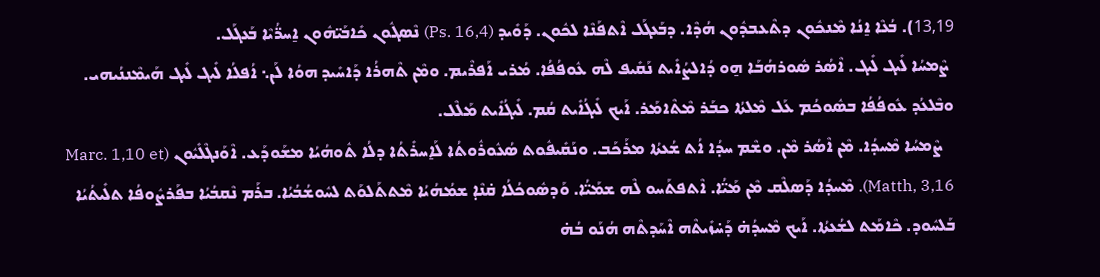13,19). ܒܳܥܶܐ ܐ̱ܢܳܐ ܡܶܢܟܽܘܢ ܕܬܶܥܒܕܽܘܢ ܗܳܕܶܐ. ܕܒܰܥܓܰܠ ܐܶܬܦܰܢܶܐ ܠܟܽܘܢ. ܕܰܘܺܝܕ (Ps. 16,4) ܢܶܣܓܽܘܢ ܟܺܐܒܰܝ̈ܗܽܘܢ ܐ̱ܚܪ̈ܳܝܶܐ ܒܰܥܓܰܠ.
 ܨܶܡܚܳܐ ܠܺܝܓ ܠܺܝܓ. ܐܶܣܳܪ ܣܽܘܪܗܳܒܰܐ ܗ̱ܘ ܕܳܐܠܨܳܐܺܝܬ ܢܰܩܺܝܦ ܠܶܗ ܥܽܘܦܳܦܳܐ. ܡܳܪܝ ܐܰܦܪܶܝܡ. ܘܡܶܢ ܬܶܗܪܳܐ ܕܰܐܚܺܝܕ ܗܘܳܐ ܠܰܢ܆ ܐܳܦܠܳܐ ܠܺܝܓ ܠܺܝܓ ܗܰܝܡܶܢܢܳܝܗܝ. ܘܒܶܠܥܳܕ ܥܽܘܦܳܦܳܐ ܒܣܽܘܟܳܡ ܥܰܠ ܡܶܠܬܳܐ ܟܒܰܪ ܡܶܬܶܐܡܰܪ. ܐܰܝܟ ܠܺܝܓܳܐܺܝܬ ܩܳܡ. ܠܺܝܓܳܐܺܝܬ ܡܰܠܶܠ.
   ܨܶܡܚܳܐ ܡܶܚܕܳܐ. ܡܶܢ ܐܶܣܳܪ ܡܶܢ. ܘܫܶܡ ܚܕܳܐ ܐܳܬ ܫܳܥܬܳܐ ܡܪܰܟܰܒ. ܘܢܰܩܺܝܦܽܘܬ ܣܳܥܽܘܪܽܘܬܳܐ ܠܰܐ̱ܚܪܺܬܳܐ ܕܠܳܐ ܬܽܘܗܳܝܳܐ ܡܫܰܘܕܰܥ. ܐܶܘܰܢܓܶܠܺܝܽܘܢ (Marc. 1,10 et Matth, 3,16). ܡܶܚܕܳܐ ܕܰܣܠܶܩ ܡܶܢ ܡܰܝ̈ܳܐ. ܐܶܬܦܬܰܚܘ ܠܶܗ ܫܡܰܝ̈ܳܐ. ܘܰܕܣܽܘܟܳܠܳܐ ܩ̇ܢܶܐ̣ ܫܡܳܗܳܝܳܐ ܡܶܬܬܰܠܘܰܬ ܠܚܽܘܫܳܒܳܝܳܐ. ܒܪܰܡ ܢܶܩܒܳܝܳܐ ܒܦܰܪܨܽܘܦܳܐ ܬܠܺܝܬܳܝܳܐ ܒܰܠܚܽܘܕ. ܟܶܐܡܰܬ ܠܫܳܥܬܳܐ. ܐܰܝܟ ܡܶܚܕܳܗ̇ ܕܰܚ̇ܙܺܝܬܶܗ ܐܶܚܰܕܬܶܗ ܗܳܢܰܘ ܒܳܗ̇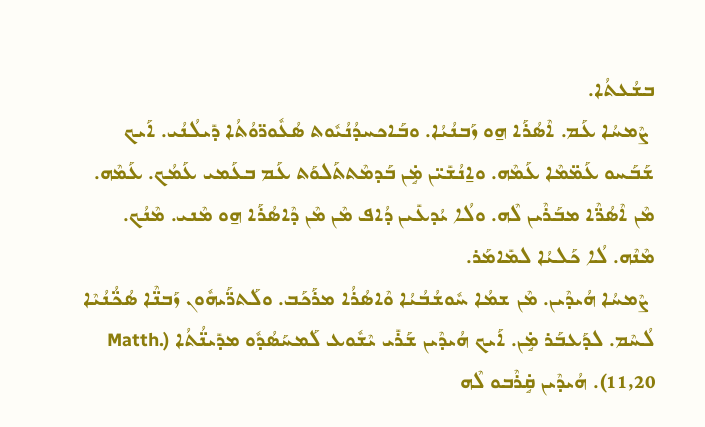ܒܫܳܥܬܳܐ.
 ܨܶܡܚܳܐ ܥܰܡ. ܐܶܣܳܪܰܐ ܗ̱ܘ ܙܰܒܢܳܝܳܐ. ܘܒܰܐܟܚܕܳܢܳܝܽܘܬ ܣܳܥܽܘܪ̈ܘܳܬܳܐ ܕܺܝܠܳܢܳܝ. ܐܰܝܟ ܫܰܒܰܚܘ ܥܰܡ̈ܡܶܐ ܥܰܡܶܗ. ܘܐ̱ܢܳܫܺܝ̈ܢ ܡܱ̇ܢ ܒܰܕܡܶܬܬܰܠܘܰܬ ܥܰܡ ܒܥܰܡܝ ܥܰܡܳܟ. ܥܰܡܶܗ. ܡܶܢ ܐܶܣܳܪ̈ܶܐ ܡܒܰܪܶܝܢ ܠܶܗ. ܘܠܳܐ ܝܳܕܥܺܝܢ ܕܳܐܦ ܡܶܢ ܡܶܢ ܕܶܐܣܳܪܰܐ ܗ̱ܘ ܡܶܢܝ. ܡܶܢܳܟ. ܡܶܢܶܗ. ܠܳܐ ܟܰܠܝܳܐ ܠܡܺܐܡܰܪ.
 ܨܶܡܚܳܐ ܗܳܝܕܶܝܢ. ܡܶܢ ܫܡܳܐ ܚܽܘܫܳܒܳܝܳܐ ܘܶܐܣܳܪܳܐ ܡܪܰܟܰܒ. ܘܠܰܬܪ̈ܰܝܗܽܘܢ ܙܰܒܢ̈ܶܐ ܣܳܟ̈ܳܢܳܝܶܐ ܠܳܚܶܡ. ܠܕܰܥܒܰܪ ܡܱ̇ܢ. ܐܰܝܟ ܗܳܝܕܶܝܢ ܫܰܪܺܝ ܝܶܫܽܘܥ ܠܰܡܚܰܣܳܕܽܘ ܡܕܺܝܢ̈ܳܬܳܐ (Matth. 11,20). ܗܳܝܕܶܝܢ ܩܱ̇ܪܶܒܘ ܠܶܗ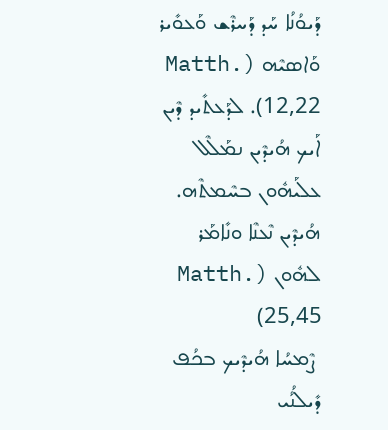ܕܰܝܘܳܢܳܐ ܚܰܕ ܕܰܚܪܶܫ ܘܰܥܘܺܝܪ ܘܰܐܣܝܶܗ (Matth. 12,22). ܠܕܰܥܬܺܝܕ ܕܶܝܢ ܐܰܝܟ ܗܳܝܕܶܝܢ ܢܡܰܠܶܠ ܥܠܰܝܗܽܘܢ ܒܚܶܡܬܶܗ. ܗܳܝܕܶܝܢ ܢܶܥܢܶܐ ܘܢܺܐܡܰܪ ܠܗܽܘܢ (Matth. 25,45)
 ܨܶܡܚܳܐ ܗܳܝܕܶܝܟ ܒܟܳܦ ܕܺܝܠܳܢܳܝ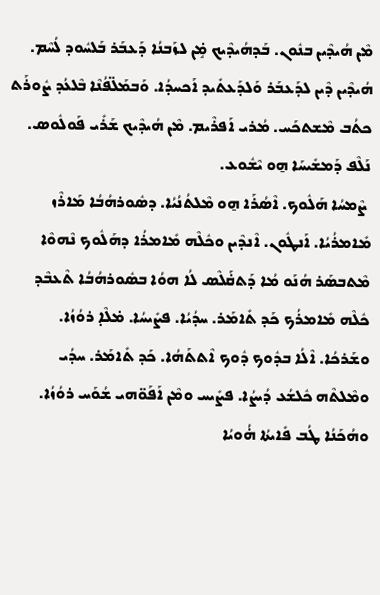ܡܶܢ ܗܳܝܕܶܝܢ ܒܢܽܘܢ. ܒܰܕܗܳܝܕܶܝܟ ܡܱ̇ܢ ܠܙܰܒܢܳܐ ܕܰܥܒܰܪ ܒܰܠܚܽܘܕ ܠܳܚܶܡ. ܗܳܝܕܶܝܢ ܕܶܝܢ ܠܕܰܥܒܰܪ ܘܰܠܕܰܥܬܺܝܕ ܐܰܟܚܕܳܐ. ܘܰܒܡܰܠ̈ܦܳܢܶܐ ܒܶܠܥܳܕ ܨܽܘܪܰܬ ܟܬܳܒ ܡܶܫܬܟܰܚ. ܡܳܪܝ ܐܰܦܪܶܝܡ. ܡܶܢ ܗܳܝܕܶܝܟ ܫܰܪܺܝ ܦܰܘܠܽܘܣ. ܢܰܠܶܦ ܕܰܡܫܺܝܚܰܐ ܗ̱ܘ ܝܶܫܽܘܥ.
 ܨܶܡܚܳܐ ܗܰܠܽܘܟ. ܐܶܣܳܪܰܐ ܗ̱ܘ ܡܶܠܬܳܢܳܝܳܐ. ܕܣܽܘܪܗܳܒܳܐ ܡܰܐܪܶܙ ܡܺܐܡܪܳܝܳܐ. ܐܰܢܛܽܘܢ. ܐܶܢܕܶܝܢ ܘܟܽܠܶܗ ܡܺܐܡܪܳܐ ܕܗܰܠܽܘܟ ܢܶܗܘܶܐ ܡܶܬܒܣܰܪ ܗܳܢܰܘ ܡܳܐ ܕܰܬܩ̇ܰܠܶܣ ܠܳܐ ܗܘܳܐ ܒܣܽܘܪܗܳܒܳܐ ܬܶܥܒܶܕ ܟܽܠܶܗ ܡܺܐܡܪܳܟ ܟܰܕ ܬܺܐܡܰܪ. ܚܕܳܝܳܐ. ܦܨܺܝܚܳܐ. ܡ̇ܠܶܐ̣ ܪܘܳܙܳܐ. ܘܫܰܪܟܳܐ. ܐܶܠܳܐ ܒܕܽܘܟ ܕܽܘܟ ܐܶܬܬܰܗܳܐ. ܟܰܕ ܬܺܐܡܰܪ. ܚܕܳܝ ܘܡܶܠܬܶܗ ܟܽܠܫܳܥ ܕܳܝܨܳܐ. ܦܨܺܝܚ ܘܡܶܢ ܐܰܦܰܘ̈ܗܝ ܫܳܘܰܚ ܪܘܳܙܳܐ. ܘܗܳܟܰܢܳܐ ܛܳܒ ܦܺܐܝܬܳܐ ܗ̇ܳܘܝܳܐ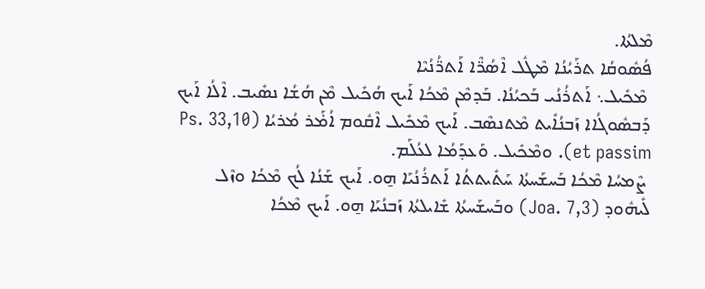ܡܶܠܬܳܐ.
ܦܳܣܽܘܩܳܐ ܬܪܰܝܳܢܳܐ ܡܶܛܽܠ ܐܶܣܳܪ̈ܶܐ ܐܰܬܪ̈ܳܢܳܝܶܐ
 ܡܶܟܺܝܠ܆ ܐܰܬܪܳܢܳܝ ܒܰܟܝܳܢܳܐ. ܒܰܕܡܶܢ ܡܶܟܳܐ ܐܰܝܟ ܗܳܟܺܝܠ ܡܶܢ ܗܳܫܳܐ ܢܣܺܝܒ. ܐܶܠܳܐ ܐܰܝܟ ܕܰܒܣܽܘܓܳܐܐ ܙܰܒܢܳܐܺܝܬ ܡܶܬܢܣܶܒ. ܐܰܝܟ ܡܶܟܺܝܠ ܐܶܩܽܘܡ ܐܳܡ̇ܰܪ ܡܳܪܝܳܐ (Ps. 33,10 et passim). ܘܡܶܟܺܝܠ. ܘܰܥܕܰܡܳܐ ܠܥܳܠܰܡ.
 ܨܶܡܚܳܐ ܡܶܟܳܐ ܒܰܚܫܰܚܬܳܐ ܚܰܬܺܝܬܬܳܐ ܐܰܬܪܳܢܳܝܰܐ ܗ̱ܘ. ܐܰܝܟ ܫܰܢܳܐ ܠܳܟ ܡܶܟܳܐ ܘܙܶܠ ܠܺܝܗܽܘܕ (Joa. 7,3) ܘܒܰܚܫܰܚܬܳܐ ܫܺܐܝܠܬܳܐ ܙܰܒܢܳܝܰܐ ܗ̱ܘ. ܐܰܝܟ ܡܶܟܳܐ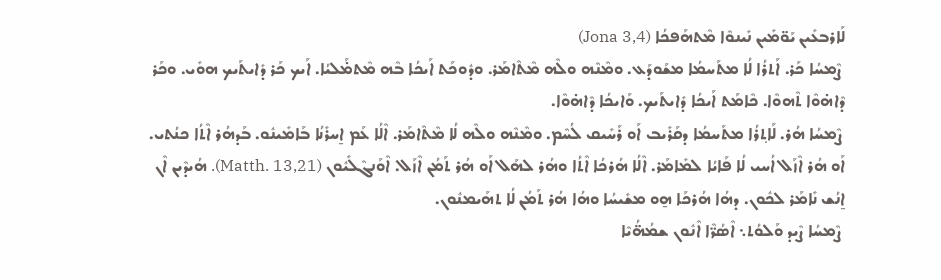ܠܰܐܪܒܥܺܝܢ ܝܰܘ̈ܡܺܝܢ ܢܺܝܢܘܶܐ ܡܶܬܗܰܦܟܳܐ (Jona 3,4)
 ܨܶܡܚܳܐ ܟܰܪ. ܐܰܬܪܳܐ ܠܳܐ ܡܬܰܚܡܳܐ ܡܫܰܘܕܰܥ. ܘܡܶܢܶܗ ܘܠܶܗ ܡܶܬܶܐܡܰܪ. ܘܕܽܘܟܰܬ ܐܰܝܟܳܐ ܒܶܗ ܡܶܬܡ̇ܰܠܝܳܐ. ܐܰܝܟ ܟܰܪ ܕܺܐܝܬܰܝܟ ܗܘܺܝ. ܘܟܰܪ ܕܶܐܗ̇ܘܶܐ ܬܶܗܘܶܐ. ܟܶܐܡܰܬ ܐܰܝܟܳܐ ܕܺܐܝܬܰܝܟ. ܘܰܐܝܟܳܐ ܕܶܐܗ̇ܘܶܐ.
 ܨܶܡܚܳܐ ܗܳܪ. ܠܰܐܬ݂ܪܳܐ ܡܬܰܚܡܳܐ ܕܩܰܪܺܝܒ ܐܰܘ ܪܰܚܺܝܩ ܠܳܚܶܡ. ܘܡܶܢܶܗ ܘܠܶܗ ܠܳܐ ܡܶܬܶܐܡܰܪ. ܐܶܠܳܐ ܥܰܡ ܐ̱ܚܪܺܢܳܐ ܒܰܐܡܺܝܢܽܘ. ܒܰܕܗܳܪ ܐܶܬܳܐ ܟܢܳܬܝ. ܐܰܘ ܗܳܪ ܐܶܙܰܠ ܐܳܚܝ ܠܳܐ ܦܰܐܝܳܐ ܠܡܺܐܡܰܪ. ܐܶܠܳܐ ܗܳܪܟܳܐ ܐܶܬܳܐ ܘܗܳܪ ܠܗܰܠ ܐܰܘ ܗܳܪ ܬܰܡܳܢ ܐܶܙܰܠ. ܐܶܘܰܢܓܶܠܺܝܽܘܢ (Matth. 13,21). ܗܳܝܕܶܝܢ ܐܶܢ ܐ̱ܢܳܫ ܢܺܐܡܰܪ ܠܟܽܘܢ. ܕܗܳܐ ܗܳܪܟܰܐ ܗ̱ܘ ܡܫܺܝܚܳܐ ܘܗܳܐ ܗܳܪ ܬܰܡܳܢ ܠܳܐ ܬܗܰܝܡܢܽܘܢ.
 ܨܶܡܚܳܐ ܨܶܝܕ ܘܰܠܘܳܬ܆ ܐܶܣܳܪ̈ܶܐ ܐܶܢܽܘܢ ܫܡܳܗ̈ܳܝܶܐ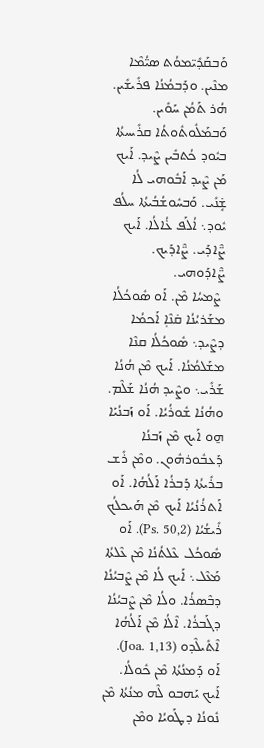ܘܰܒܩܰܕܺܝ̈ܡܘܳܬ ܣܝ̈ܳܡܶܐ ܡܢܶܝܢ. ܘܕܰܒܡܳܢܳܐ ܦܪܺܝܫܺܝܢ. ܗܳܪ ܬܰܡܳܢ ܚܰܘܺܝܢ. ܘܰܒܡܰܠܽܘܬܽܘܬܳܐ ܩܪܺܝܚܬܳܐ ܒܝܽܘܕ ܟܳܬܒܺܝܢ ܨܶܝܕ. ܐܰܝܟ ܡܰܢ ܨܶܝܕ ܐܰܒܽܘܗܝ ܠܳܐ ܫܱ̇ܢܺܝ. ܘܰܒܚܽܘܫܳܒܳܝܬܳܐ ܚܠܳܦ ܝܽܘܕ܆ ܐܳܠܰܦ ܥ̇ܳܐܠܳܐ. ܐܰܝܟ ܨ̈ܶܐܕܰܝ. ܨ̈ܶܐܕܰܝܟ. ܨ̈ܶܐܕܰܘܗܝ.
 ܨܶܡܚܳܐ ܡܶܢ. ܐܰܘ ܣܽܘܟܳܠܳܐ ܡܫܰܪܝܳܢܳܐ ܩ̇ܢܶܐ̣ ܐܰܟܡܳܐ ܕܨܶܝܕ܆ ܣܽܘܟܳܠܳܐ ܩܢܶܐ ܡܫܰܠܡܳܢܳܐ. ܐܰܝܟ ܡܶܢ ܗܳܢܳܐ ܫܰܪܺܝ܆ ܘܨܶܝܕ ܗܳܢܳܐ ܫܰܠܶܡ. ܘܗܳܢܳܐ ܫܽܘܪܳܝܳܐ. ܐܰܘ ܙܰܒܢܳܝܰܐ ܗ̱ܘ ܐܰܝܟ ܡܶܢ ܙܰܒܢܳܐ ܕܰܥܒܽܘܪܗܽܘܢ. ܘܡܶܢ ܪܺܫ ܒܪܺܝܬܳܐ ܕܰܒܪܳܐ ܐܰܠܳܗܳܐ. ܐܰܘ ܐܰܬܪܳܢܳܝܳܐ ܐܰܝܟ ܡܶܢ ܗܰܝܟܠܳܟ ܪܺܝܫܳܝܳܐ (Ps. 50,2). ܐܰܘ ܣܽܘܟܳܠ ܥܶܠܬܳܢܳܐ ܡܶܢ ܥܶܠܬܳܐ ܡܰܥܶܠ܆ ܐܰܝܟ ܠܳܐ ܡܶܢ ܨܶܒܝܳܢܳܐ ܕܒܶܣܪܳܐ. ܘܠܳܐ ܡܶܢ ܨܶܒܝܳܢܳܐ ܕܓܰܒܪܳܐ. ܐܶܠܳܐ ܡܶܢ ܐܰܠܳܗܳܐ ܐܶܬܺܝܠܶܕܘ (Joa. 1,13). ܐܰܘ ܕܰܡܢܳܬܳܐ ܡܶܢ ܟܽܘܠܳܐ. ܐܰܝܟ ܝܰܗܒܘ ܠܶܗ ܡܢܳܬܳܐ ܡܶܢ ܢܽܘܢܳܐ ܕܛܰܘܝܳܐ ܘܡܶܢ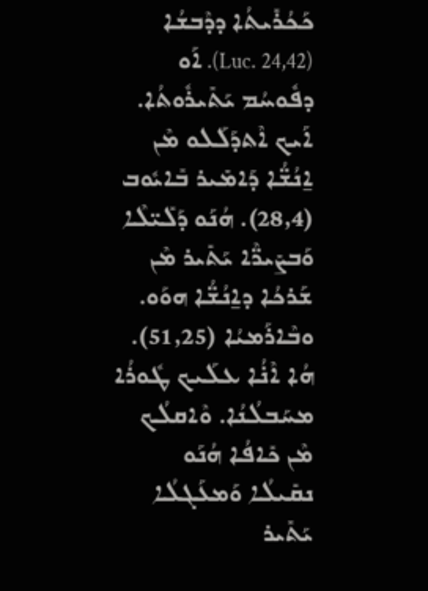ܟܰܟܳܪܺܝܬܳܐ ܕܕܶܒܫܳܐ (Luc. 24,42). ܐܰܘ ܕܦܽܘܚܳܡ ܝܰܬܺܝܪܽܘܬܳܐ. ܐܰܝܟ ܐܶܬܕܰܠܰܠܘ ܡܶܢ ܐ̱ܢܳܫ̈ܳܐ ܕܰܐܡܺܝܪ ܒܺܐܝܽܘܒ (28,4). ܗܳܢܰܘ ܕܰܠܺܝ̈ܠܶܐ ܘܰܒܨܺܝܪ̈ܶܐ ܝܰܬܺܝܪ ܡܶܢ ܫܰܪܟܳܐ ܕܐ̱ܢܳܫ̈ܳܐ ܗܘܰܘ. ܘܒܶܐܪܰܡܝܳܐ (51,25). ܗܳܐ ܐܶܢ̇ܳܐ ܥܠܰܝܟ ܛܽܘܪܳܐ ܡܚܰܒܠܳܢܳܐ. ܘܶܐܩܠܳܟ ܡܶܢ ܟܺܐܦܳܐ ܗܳܢܰܘ ܢܩܺܝܠܳܐ ܘܰܡܥܰܓܠܳܐ ܝܰܬܺܝܪ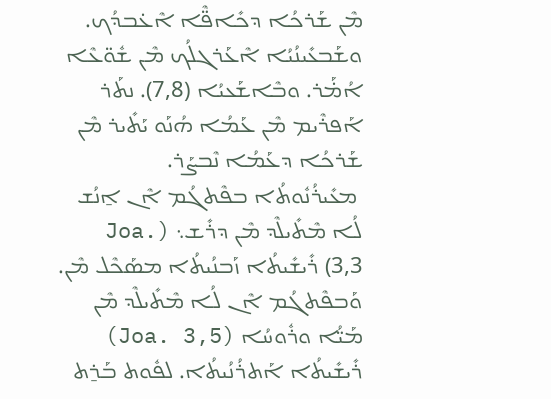ܡܶܢ ܫܰܪܟܳܐ ܕܟܺܐܦ̈ܶܐ ܐܶܥ̇ܒܕܳܟ. ܘܫܰܒܥܺܝܢܳܝܳܐ ܐܶܥܰܪܓܠܳܟ ܡܶܢ ܫܽܘ̈ܥܶܐ ܐܳܡ̇ܰܪ. ܘܒܶܐܫܰܥܝܳܐ (7,8). ܢܬܰܪ ܐܰܦܪܶܝܡ ܡܶܢ ܥܰܡܳܐ ܗܳܢܰܘ ܝܰܬܺܝܪ ܡܶܢ ܫܰܪܟܳܐ ܕܥܰܡܳܐ ܢܶܒܨܰܪ.
 ܡܥܺܝܪܳܢܽܘܬܳܐ ܒܦܶܬܓܳܡ ܐܶܢ ܐ̱ܢܳܫ ܠܳܐ ܡܶܬܺܝܠܶܕ ܡܶܢ ܕܪܺܫ܆ (Joa. 3,3) ܪܺܝܫܺܝܬܳܐ ܙܰܒܢܳܝܬܳܐ ܡܣܰܟܶܠ ܡܶܢ. ܘܰܒܦܶܬܓܳܡ ܐܶܢ ܠܳܐ ܡܶܬܺܝܠܶܕ ܡܶܢ ܡܰܝ̈ܳܐ ܘܪܽܘܚܳܐ (Joa. 3,5) ܪܺܝܫܺܝܬܳܐ ܐܰܬܪܳܢܳܝܬܳܐ. ܠܦܽܘܬ ܒܰܪ̱ܬ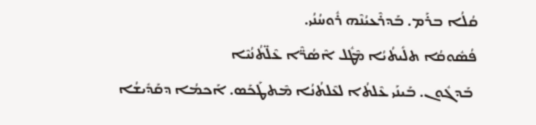ܩܳܠܳܐ ܒܪܰܡ. ܒܰܕܪܶܥܝܳܢܶܗ ܪܽܘܚܳܢܳܝ.
ܦܳܣܽܘܩܳܐ ܬܠܺܝܬܳܝܳܐ ܡܶܛܽܠ ܐܶܣܳܪ̈ܶܐ ܥܶܠ̈ܬܳܢܳܝܶܐ
 ܒܰܕܓܽܘܢ. ܒܰܝܢܰܝ ܥܶܠܬܳܐ ܠܥܶܠܬܳܢܳܐ ܡܶܬܛܰܟܰܣ. ܐܰܟܡܳܐ ܕܩܰܕܺܝܫܳܐ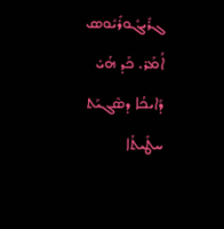ܓܪܺܝܓܽܘܪܺܝܽܘܣ ܐܳܡܰܪ. ܟܰܕ ܗܳܝ̇ ܕܰܐܝܟܳܐ ܕܣܶܓܝܰܬ ܚܛܺܝܬܳܐ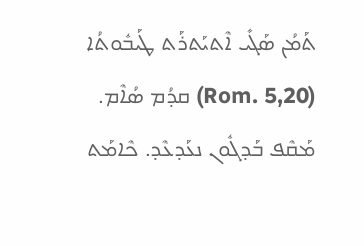ܬܰܡܳܢ ܣܰܓܺܝ ܐܶܬܝܰܬܪܰܬ ܛܰܝܒܽܘܬܳܐ (Rom. 5,20) ܩܕܳܡ ܣܳܐܶܡ. ܡܰܩܶܦ ܒܰܕܓܽܘܢ ܢܥܰܕܥܶܕ. ܟܶܐܡܰܬ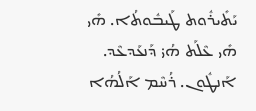ܝܰܬܺܝܪܽܘܬ ܛܰܝܒܽܘܬܳܐ. ܗܺܝ ܗܺܝ ܥܶܠܰܬ ܗܳܝ̇ ܕܰܢܥܰܕܥܶܕ. ܐܰܢܛܽܘܢ. ܪܳܚܶܡ ܐܰܠܳܗܳܐ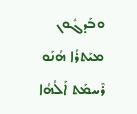ܘܒܰܕܓܽܘܢ ܡܝܰܬܪܳܐ ܗܳܢܰܘ ܪܶܚܡܰܬ ܐܰܠܳܗܳܐ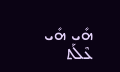ܗܺܝ ܗܺܝ ܥܶܠܰܬ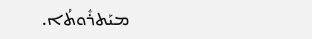ܡܝܰܬܪܽܘܬܳܐ.